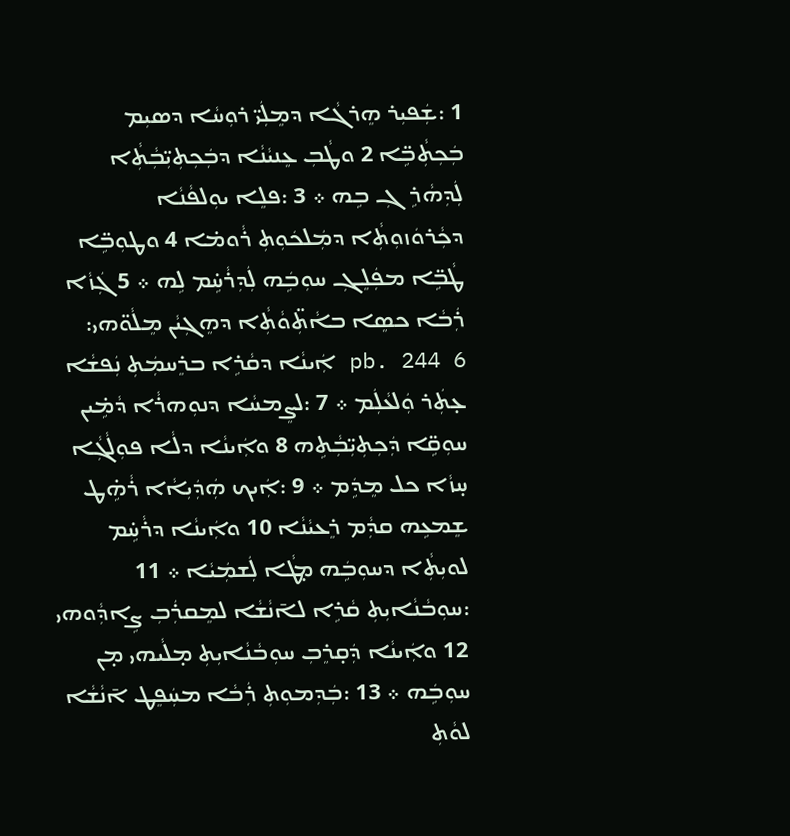1 :ܫܲܦܝܼܪ ܗܸܪܓܵܐ ܕܡܸܠܲܝ̈ ܪܘܼܚܵܐ ܕܣܝܼܡ ܒܲܟܼܬܼܵܒܹ̈ܐ 2 ܘܛܵܒܼ ܥܸܢܝܵܢܵܐ ܕܒܲܟܼܬܼܝܼ̈ܒܼܵܬܼܵܐ ܠܲܕܼܗܵܪܹܓܼ ܒܹܗ ܀ 3 :ܦܠܸܐ ܝܘܼܠܦܵܢܵܐ ܕܟܼܵܪܘܿܙܘܼܬܼܵܐ ܕܡܲܠܟܿܘܼܬܼ ܪܵܘܡ̇ܐ 4 ܘܛܘܼܒܹ̈ܐ ܛܵܒܹ̈ܐ ܡܦܲܠܸܓܼ ܚܘܼܒܹܿܗ ܠܲܕܼܪܵܚܹ̇ܡ ܠܹܗ ܀ 5 ܓܲܙܵܐ ܪܲܒܵܐ ܟܣܸܐ ܒܐܵܬܼ̈ܘܵܬܼܵܐ ܕܗܸܓܼܝܵܢ ܡܸܠܵܘ̈ܗܝ: pb. 244 6 ܐܲܝܢܵܐ ܕܩܵܪܹܐ ܒܪܸܚܡܲܬܼ ܢܲܦܫܵܐ ܥ̣ܬܲܪ ܘܲܠܥܵܠܲܡ ܀ 7 :ܠܨܸܡܚܵܐ ܕܢܘܼܗܪܵܐ ܕܵܡܹ̇ܝܢ ܚܘܼܩܹ̈ܐ ܕܲܟܼܬܼܝܼ̈ܒܼܵܬܹܗ 8 ܘܐܲܝܢܵܐ ܕܠܵܐ ܦܘܼܠܵܓܼܵܐ ܚ̣ܙܵܐ ܟܠ ܡܸܕܹܿܡ ܀ 9 :ܐܲܝܟ ܗܲܕܲܝܼܐܵܐ ܪܵܗܹ̇ܛ ܫܸܡܥܹܗ ܩܕܼܵܡ ܪܸܥܝܵܢܵܐ 10 ܘܐܲܝܢܵܐ ܕܪܵܚܹ̇ܡ ܠܘܝܼܬܼܵܐ ܕܚܘܼܒܹܿܗ ܡ̣ܛܵܐ ܠܲܫܡܲܝܵܐ ܀ 11 :ܚܘܼܒܵܢܵܐܝܼܬܼ ܩܵܪܹܐ ܠܐ̄ܢܵܫܵܐ ܠܡܸܩܪܲܒܼ ܨܹܐܕܼܵܘܗܝ 12 ܘܐܲܝܢܵܐ ܕܲܩ̣ܪܸܒܼ ܚܘܼܒܵܢܵܐܝܼܬܼ ܡ̣ܠܵܝܗܝ ܡ̣ܢ ܚܘܼܒܹܿܗ ܀ 13 :ܒܲܕܼܡܘܼܬܼ ܪܲܒܵܐ ܡܚܲܦܸܛ ܐ̄ܢܵܫܵܐ ܠܘܵܬܼ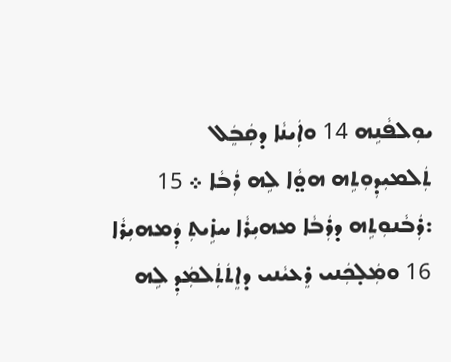ܝܘܼܠܦܵܢܹܗ 14 ܘܐܲܝܢܵܐ ܕܩܲܒܸܿܠ ܬܲܠܡܝܼܕܼܘܼܬܹܗ ܗܘ̤ܵܐ ܠܹܗ ܪܲܒܵܐ ܀ 15 :ܪܲܒܵܢܘܼܬܹܗ ܕܪܲܒܵܐ ܡܗܝܼܪܵܐ ܚܙܹ̇ܝܬܼ ܕܲܡܗܝܼܪܵܐ 16 ܘܡܲܠ̣ܟܲܢܝ ܪܸܥܝܵܢܝ ܕܐܸܬܿܬܲܠܡܲܕܼ ܠܹܗ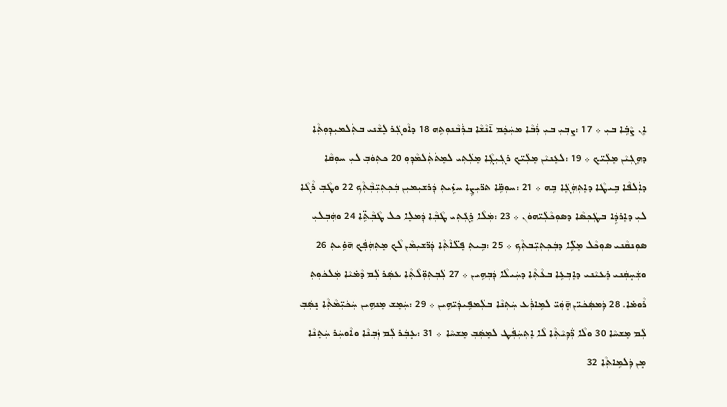ܐܸܢ ܨܵܒܹ̇ܐ ܒܝܼ ܀ 17 :ܨܒܼܝܼ ܒܝܼ ܪܲܒܵܐ ܡܚܲܟܸܿܡ ܐ̄ܢܵܫܵܐ ܒܪܲܒܵܢܘܼܬܹܗ 18 ܕܐܵܘܓܲܪ ܠܸܫܵܢܝ ܒܬܲܠܡܝܼܕܼܘܼܬܼܵܐ ܕܗܸܓܼܝܵܢ ܡܸܠܲܝ̈ܟ ܀ 19 :ܠܥܸܢܝܵܢ ܡܸܠܲܝ̈ܟ ܪܓܼܝܼܓܼܵܐ ܡܸܠܲܬܼܝ ܠܡܸܬܿܬܲܠܡܵܕܼܘܼ 20 ܟܬܼܘܿܒܼ ܠܝܼ ܚܘܼܩܵܐ ܕܐܲܠܦܵܐ ܒܹܝܛܵܐ ܕܐܸܬܼܗܲܓܸܿܐ ܒܹܗ ܀ 21 :ܚܘܼܩܹ̈ܐ ܬܪ̈ܝܼܨܹܐ ܚܙܹ̇ܝܬܼ ܕܲܪܫܝܼܡܝܼܢ ܒܲܟܼܬܼܝܼ̈ܒܼܵܬܼܵܟ 22 ܘܛܵܒܼ ܪܵܓܵܐ ܠܝܼ ܕܐܸܪܕܹܿܐ ܒܛܲܟܼܣܵܐ ܕܣܘܼܟܵܠܲܝ̈ܗܘܿܢ ܀ 23 :ܡܲܠܵܐ ܪܸܓܲܬܼܝ ܛܵܒܼܵܐ ܕܲܡܠܸܐ ܟܠ ܛܵܒܼܵܬܹ̈ܐ 24 ܘܗܲܒܼܠܝܼ ܣܘܼܢܩܵܢܝ ܣܘܼܟܵܠ ܡܸܠܹ̈ܐ ܕܒܲܟܼܬܼܝܼ̈ܒܬܼܵܟ ܀ 25 :ܒܹܝܬܼ ܦܸܠ̈ܐܵܬܼܵܐ ܕܲܪ̈ܫܝܼܡܵܢ ܠܵܟ ܡܸܬܼܗܲܦܲܟ ܗ̄ܘܹ̇ܝܬܼ 26 ܘܫܲܚ̣ܩܲܢܝ ܪܸܥܝܵܢܝ ܕܐܸܒܼܥܹܐ ܒܥܵܬܼܵܐ ܕܚܲܝܠܵܐ ܕܲܒܼܗܹܝܢ ܀ 27 ܠܲܒܼܬܼܘܼ̈ܠܵܬܼܵܐ ܥܣܲܪ ܠܲܡ ܕܵܡ̇ܝܵܐ ܡܲܠܟܿܘܼܬܼ ܪܵܘܡ̇ܐ. 28 ܕܲܡܣܲܟܿܝ̈ܢ ܗ̣̄ܘܲܝ̈ ܠܡܹܐܪܲܥ ܚܲܬܼܢܵܐ ܒܠܲܡܦܹܝܕܲܝ̈ܗܹܝܢ ܀ 29 :ܚܲܡܸܫ ܡܸܢܗܹܝܢ ܚܲܟܿܝܼ̈ܡܵܬܼܵܐ ܢ̣ܣܲܒܼ ܠܲܡ ܡܸܫܚܵܐ 30 ܘܠܵܐ ܪ̈ܲܕܼܝܵܬܼܵܐ ܠܵܐ ܐܸܬܼܚܲܦܲܛ ܠܡܸܣܲܒܼ ܡܸܫܚܵܐ ܀ 31 :ܥ̣ܒܲܪ ܠܲܡ ܙܲܒܼܢܵܐ ܘܐܵܘܚܲܪ ܚܲܬܸܢܵܐ ܡ̣ܢ ܕܲܠܡܹܐܬܼܵܐ 32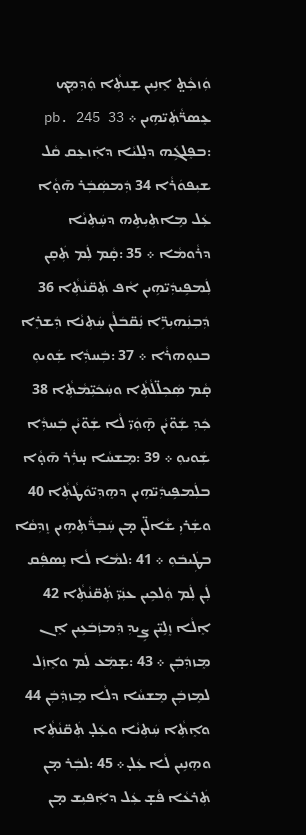ܘܲܙܟܼܵܬ̤ ܐܸܢܹܝܢ ܫܸܢܬܼܵܐ ܘܲܕܼܡܸܟ ܥܸܣܪ̈ܵܬܲܝ̈ܗܹܝܢ ܀ pb. 245 33 :ܒܦܸܠܓܹܿܗ ܕܠܸܠܝܵܐ ܕܐܲܙܥܸܩ ܩܵܠ ܫܝܼܦܘܿܪܵܐ 34 ܕܲܡܣܲܒܲܪ ܗ̄ܘ̣ܵܐ ܥܲܠ ܡܹܐܬܼܝܼܬܹܗ ܕܚܲܬܼܢܵܐ ܕܪܵܘܡܵܐ ܀ 35 :ܩ̣ܵܡ ܠܲܡ ܬܲܩܸܢ ܠܲܡܦܹܝܕܲܝ̈ܗܹܝܢ ܐܵܦ ܬܲܩ̈ܢܵܬܼܵܐ 36 ܕܲܒܼܢܲܗܝܼܪܹ̈ܐ ܢܲܩ̈ܒܿܠܵܢ ܚܲܬܼܢܵܐ ܕܲܫܪܸܐ ܒܢܘܼܗܪܵܐ ܀ 37 :ܒܲܚܕܼܵܐ ܫܲܘܝܘܼ ܩ̣ܵܡ ܣܲܟܼܠ̈ܠܵܬܼܵܐ ܘܚܲܟܿܝܼ̈ܡܵܬܼܵܐ 38 ܟܲܕܼ ܫܲܘ̈ܝܵܢ ܗ̣̄ܘܲܝ̈ ܠܵܐ ܫܲܘ̈ܝܵܢ ܒܲܚܕܼܵܐ ܫܲܘܝܘܼ ܀ 39 :ܡܸܫܚܵܐ ܚ̣ܪܲܪ ܗ̄ܘ̣ܵܐ ܒܠܲܡܦܹܝܕܲܝ̈ܗܹܝܢ ܕܗܸܕܼܝ̈ܘܿܛܵܬܼܵܐ 40 ܘܫܲܪܝܼ ܫܵܐܠ̈ܢ ܡ̣ܢ ܚܲܒܼܪ̈ܵܬܼܗܹܝܢ ܙܸܕܼܩܵܐ ܒܛܲܝܒܿܘܼ ܀ 41 :ܠܡܵܐ ܠܵܐ ܢܸܣܦܲܩ ܠܲܢ ܠܲܡ ܘܲܠܟܹܝܢ ܥܢܲܝ̈ ܬܲܩ̈ܢܵܬܼܵܐ 42 ܐܸܠܵܐ ܙܸܠܹܝ̈ܢ ܨܹܝܕܼ ܕܲܡܙܲܒܿܥܹܝܢ ܐܸܢ ܡܸܙܕܲܒܲܢ ܀ 43 :ܫ̣ܡܲܥ ܠܲܡ ܘܐܸܙܲܠ ܠܡܸܙܒܲܢ ܡܸܫܚܵܐ ܕܠܵܐ ܡܸܙܕܲܒܲܢ 44 ܘܐܸܬܼܵܐ ܚܲܬܼܢܵܐ ܘܥܲܠ̣ ܬܲܩ̈ܢܵܬܼܵܐ ܘܗܸܢܹܝܢ ܠܵܐ ܥܲܠ̣܀ 45 :ܠܒܲܪ ܡ̣ܢ ܬܲܪܥܵܐ ܦܵܫ̣ ܥܲܠ ܕܐܲܦܝܼܫ ܡ̣ܢ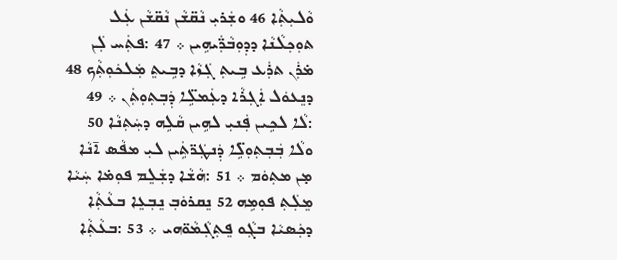ܘܵܠܝܼܬܼܵܐ 46 ܘܫܲܪܝܼ ܢܵܩ̈ܫܵܢ ܢܵܩ̈ܫܵܢ ܥܲܠ ܬܘܼܟܼܠܵܢܵܐ ܕܕܼܘܼܒܵܪ̈ܲܝܗܹܝܢ ܀ 47 :ܦܬܲܚ ܠܲܢ ܡ̇ܪܲܢ ܬܪܲܥ ܒܹܝܬܼ ܓܲܙܵܐ ܕܒܹܝܬܸ ܡܲܠܟܿܘܼܬܼܵܟ 48 ܕܢܸܥܘܿܠ ܐܲܓܼܪܵܐ ܕܥܲܡܠܹ̈ܐ ܕܲܒܼܬܼܘܼܬܲܢ ܀ 49 :ܠܵܐ ܠܟܹܝܢ ܦܲܢܝܼ ܠܗܹܝܢ ܩܵܠܹܗ ܕܚܲܬܼܢܵܐ 50 ܘܠܵܐ ܒܲܒܼܬܼܘܼܠܹ̈ܐ ܕܲܢܛܲܪ̈ܬܹܿܝܢ ܠܝܼ ܡܦܵܣ ܐ̄ܢܵܐ ܡ̣ܢ ܡܬܼܘܿܡ ܀ 51 :ܗܵܫܵܐ ܕܫܲܠܸܡ ܦܘܼܡ̇ܐ ܚܲܝܵܐ ܡܸܠܲܬܼ ܦܘܼܡܹܗ 52 ܢܸܩܪܘܿܒܼ ܢܸܒܼܥܸܐ ܒܥܵܬܼܵܐ ܕܟܲܣܝܵܐ ܒܓܼܵܘ ܦܸܬܼܓܼܵܡܵܘ̈ܗܝ ܀ 53 :ܒܥܵܬܼܵܐ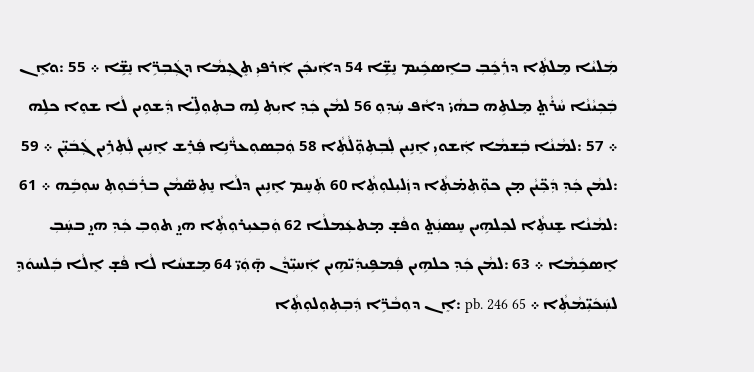ܡܲܠܝܵܐ ܡܸܠܬܼܵܐ ܕܪܲܟܸܿܒܼ ܒܐܸܣܟܹܿܝܡ ܢܸܫܹ̈ܐ 54 ܕܐܲܝܟܲܢ ܐܲܪܦܝܼ ܬܸܓܼܡܵܐ ܕܓܲܒܼܪܹ̈ܐ ܢܸܫܹ̈ܐ ܀ 55 :ܘܐܸܢ ܒܲܟܼܝܵܢܵܐ ܚܵܪܵܬ̤ ܡܸܠܬܹܗ ܒܗܵܝ̇ ܕܐܵܦ ܚܲܕܼܘܼ 56 ܠܡܵܢ ܟܲܕܼ ܐܝܼܬܼ ܠܹܗ ܒܬܼܘܼܠܹ̈ܐ ܕܲܫܘܹܝܢ ܠܵܐ ܫܘܸܐ ܟܠܹܗ ܀ 57 :ܠܡܵܢܵܐ ܒܲܫܡܵܐ ܐܲܫܘܝܼ ܐܸܢܹܝܢ ܠܲܒܼܬܼܘܼ̈ܠܵܬܼܵܐ 58 ܘܲܒܼܣܘܼܥܪ̈ܵܢܹܐ ܦܲܪܸܫ ܐܸܢܹܝܢ ܠܲܬܼܪܹܝܢ ܓܲܒܿܝܼ̈ܢ ܀ 59 :ܠܡܵܢ ܟܲܕܼ ܕܲܟܼ̈ܝܵܢ ܡ̣ܢ ܟܘܼ̈ܬܼܡ̇ܬܼܵܐ ܕܙܲܠܝܼܠܘܼܬܼܵܐ 60 ܬܲܚܸܡ ܐܸܢܹܝܢ ܕܠܵܐ ܢܸܬܼܣ̈ܡܵܢ ܒܪܲܒܿܘܼܬܼ ܚܘܼܒܹܿܗ ܀ 61 :ܠܡܵܢܵܐ ܫܸܢܬܼܵܐ ܠܟܼܠܗܹܝܢ ܚܸܣܢܲܬ̤ ܘܦܵܫ̣ ܡ̣ܬܥܲܡܠܵܐ 62 ܘܲܒܼܥܝܼܪܘܼܬܼܵܐ ܗܝ̤ ܬܘܼܒܼ ܟܲܕܼ ܗܝ̤ ܒܚܲܒܼ ܐܸܣܟܹܿܡܵܐ ܀ 63 :ܠܡܵܢ ܟܲܕܼ ܟܠܗܹܝܢ ܦܲܡܦܹܝܕܲܝ̈ܗܹܝܢ ܐܲܚܝܼ̈ܕܵܢ ܗ̣̄ܘܲܝ̈ 64 ܡܸܫܚܵܐ ܠܵܐ ܦܵܫ̣ ܐܸܠܵܐ ܒܲܠܚܘܿܕܸ ܠܚܲܟܿܝܼ̈ܡܵܬܼܵܐ ܀ pb. 246 65 :ܐܸܢ ܕܘܼܒܵܪܹ̈ܐ ܕܲܒܼܬܼܘܼܠܘܼܬܼܵܐ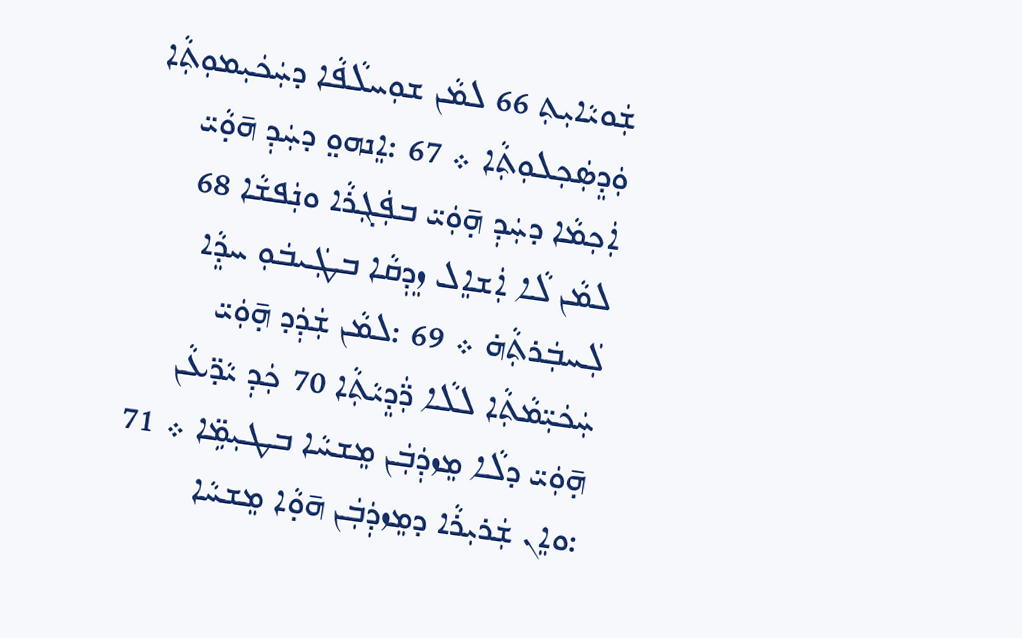ܫܲܘܝܵܐܝܼܬܼ 66 ܠܡܵܢ ܫܘܼܚܠܵܦܵܐ ܕܚܲܟܿܝܼܡܘܼܬܼܵܐ ܘܲܕܸܣܲܟܼܠܘܼܬܼܵܐ ܀ 67 :ܐܸܢܗܘ̤ ܕܚܲܕܼ ܗ̄ܘ̣ܵܝ̈ ܐܲܟܼܡܵܐ ܕܚܲܕܼ ܗ̣̄ܘܲܝ̈ ܒܦܲܓܼܪܵܐ ܘܢܲܦܫܵܐ 68 ܠܡܵܢ ܠܵܐ ܐܲܫܐܸܠ ܙܸܕܼܩܵܐ ܒܛܲܝܒܿܘܼ ܚܕܸܵܐ ܠܲܚܒܲܪܬܼܵܗ̇ ܀ 69 :ܠܡܵܢ ܫܲܕܲܕ ܗ̣̄ܘܲܝ̈ ܚܲܟܿܝܼ̈ܡܵܬܼܵܐ ܠܠܵܐ ܪ̈ܲܕܸܝܵܬܼܵܐ 70 ܟܲܕܼ ܝܵܕ̈ܥܵܢ ܗ̣̄ܘܲܝ̈ ܕܠܵܐ ܡܸܙܕܲܒܲܢ ܡܸܫܚܵܐ ܒܛܝܼܡܹ̈ܐ ܀ 71 :ܘܐܸܢ ܫܲܪܝܼܪܵܐ ܕܡܸܙܕܲܒܲܢ ܗ̄ܘ̣ܵܐ ܡܸܫܚܵܐ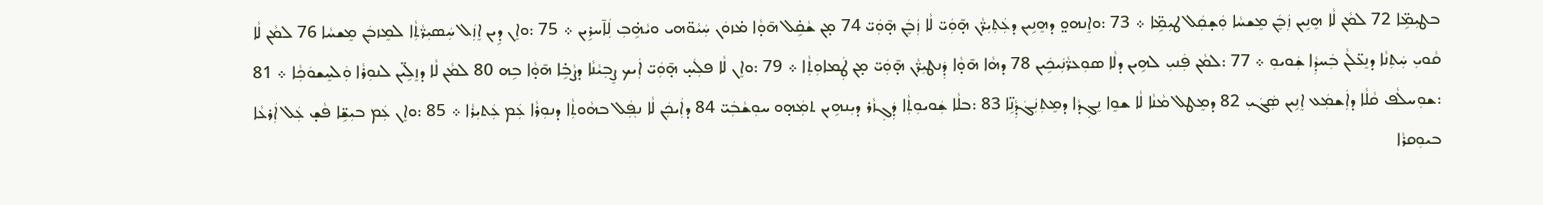ܒܛܝܼܡܹ̈ܐ 72 ܠܡܵܢ ܠܵܐ ܗܸܢܹܝܢ ܙܲܒܸܿܢ ܡܸܫܚܵܐ ܘܲܫ̣ܩܲܠ ܛܝܼܡܹ̈ܐ ܀ 73 :ܘܐܸܢܗܘ̤ ܕܗܸܢܹܝܢ ܕܥܲܬܼܝܼܪ̈ܵܢ ܗ̣̄ܘܲܝ̈ ܠܵܐ ܙܲܒܸܿܢ ܗ̣̄ܘܲܝ̈ 74 ܡ̣ܢ ܫܵܩܹ̇ܠ ܗ̄ܘ̣ܵܐ ܡ̇ܙܘܿܢ ܚܲܝܵܘ̈ܗܝ ܘܝܵܗܹ̇ܒܼ ܠܲܐ̄ܚܪܹܝܢ ܀ 75 :ܘܐܸܢ ܕܹܝܢ ܐܸܙܲܠ ܚܲܣܝܼܪ̈ܵܬܼܵܐ ܠܡܸܙܒܲܢ ܡܸܫܚܵܐ 76 ܠܡܵܢ ܠܵܐ ܩܵܘܝܼ ܚܲܬܼܢܵܐ ܕܢܸܥ̈ܠܵܢ ܒܲܚܕܼܵܐ ܫܲܘܝܘܼ ܀ 77 :ܠܡܵܢ ܦܲܢܝܼ ܠܗܹܝܢ ܕܠܵܐ ܣܘܼܥܪ̈ܵܢܲܝܟܹܿܝܢ 78 ܕܗܵܐ ܗ̄ܘ̣ܵܐ ܕܲܢܛܝܼܪ̈ܵܢ ܗ̣̄ܘܲܝ̈ ܡ̣ܢ ܛܲܡܐܘܼܬܼܵܐ ܀ 79 :ܘܐܸܢ ܠܵܐ ܦܠܲܚ̣ ܗ̣̄ܘܲܝ̈ ܐܲܝܟ ܨܸܒܼܝܵܢܵܐ ܕܨܵܒܹ̇ܐ ܗ̄ܘ̣ܵܐ ܒܹܗ 80 ܠܡܵܢ ܠܵܐ ܕܙܸܠܹ̈ܝܢ ܠܢܘܼܪܵܐ ܘܲܠܚܸܫܘܿܟܼܵܐ ܀ 81 :ܫܘܼܚܠܵܦ ܩܵܠܵܐ ܕܐܲܫܡܲܥ ܐܸܢܹܝܢ ܣܲܓܿܝܼ 82 ܕܡܸܛܠ ܡܵܢܵܐ ܠܵܐ ܫܘܸܐ ܢܸܓܼܕܵܐ ܕܡܸܬܼܢܲܓܿܕܼܵܢܹ̈ܐ 83 :ܒܠܵܐ ܫܲܘܝܘܼܬܼܵܐ ܕܲܓܼܙܵܪ ܕܝܼܢܗܹܝܢ ܬܡܲܗ̣ܘ ܚܘܼܫܵܒܲܝ̈ 84 ܕܐܲܝܟܲܢ ܠܵܐ ܢܦ݂ܲܠ ܒܗܵܘܬܼܵܐ ܕܢܘܼܪܵܐ ܥܲܡ ܥܲܬܝܼܪܵܐ ܀ 85 :ܘܐܸܢ ܥܲܡ ܒܝܼܫܹ̈ܐ ܦܵܫ̣ ܥܲܠ ܐܲܪܥܵܐ ܒܝܘܼܩܪܵܐ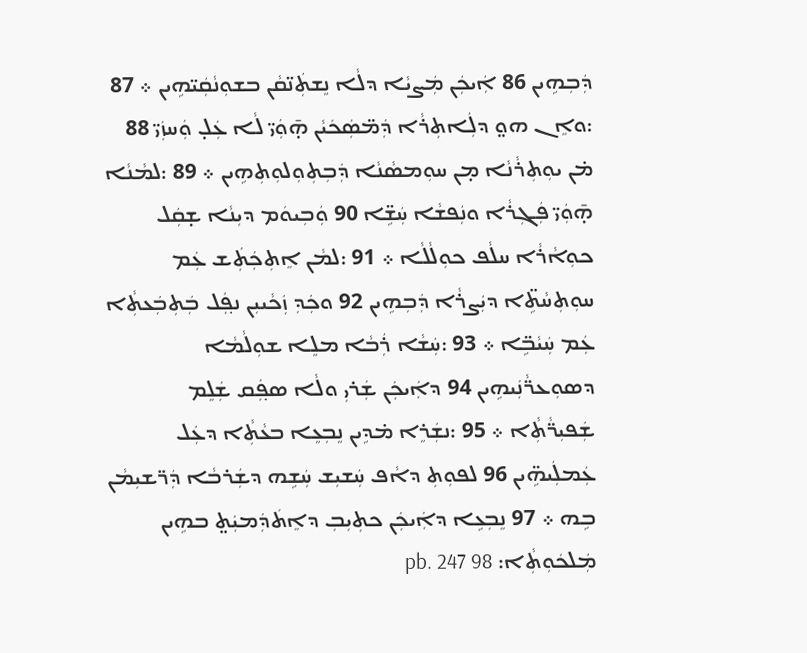ܕܲܒܼܗܹܝܢ 86 ܐܲܝܟܲܢ ܡܲܨܝܵܐ ܕܠܵܐ ܢܸܫܬܲܢ̈ܩܵܢ ܒܫܘܼܢܵܩܲܝ̈ܗܹܝܢ ܀ 87 :ܘܐܸܢ ܗܘ̤ ܕܠܲܐܬܼܪܵܐ ܕܲܡ̈ܣܲܟܿܝܵܢ ܗ̣̄ܘܲܝ̈ ܠܵܐ ܥܲܠ̣ ܘܲܚܙܲܝ̈ 88 ܡ̇ܢ ܝܘܼܬܼܪܵܢܵܐ ܡ̣ܢ ܚܘܼܡܣܵܢܵܐ ܕܲܒܼܬܼܘܼܠܘܼܬܼܗܹܝܢ ܀ 89 :ܠܡܵܢܵܐ ܗ̣̄ܘܲܝ̈ ܦܲܓܼܪܵܐ ܘܢܲܦܫܵܐ ܚܲܫܹ̈ܐ 90 ܘܲܒܼܝܘܿܡ ܕܝܼܢܵܐ ܫ̣ܩܲܠ ܟܘܼܐܵܪܵܐ ܚܠܵܦ ܟܘܼܠܵܠܵܐ ܀ 91 :ܠܡܵܢ ܐܸܬܼܟܲܬܲܫ ܥܲܡ ܚܘܼܬܼܚܵܬܹ̈ܐ ܕܝܲܨܪܵܐ ܕܲܒܼܗܹܝܢ 92 ܘܟܲܕܼ ܙܲܟܵܝܝܼܢ ܢܦ݂ܲܠ ܒܲܬܼܒܲܥܬܼܵܐ ܥܲܡ ܚܲܝܵܒܹ̈ܐ ܀ 93 :ܚܲܫܵܐ ܪܲܒܵܐ ܡܠܸܐ ܫܘܼܠܵܡܵܐ ܕܣܘܼܥܪ̈ܵܢܲܝܗܹܝܢ 94 ܕܐܲܝܟܲܢ ܫܲܪܝܼ ܘܠܵܐ ܣܦ݂ܲܩ ܫܲܠܸܡ ܫܲܦܝܼܪ̈ܵܬܼܵܐ ܀ 95 :ܢܫܲܪܸܐ ܡ̇ܕܹܝܢ ܢܸܒܼܥܸܐ ܒܥܵܬܼܵܐ ܕܥܲܠ ܥܲܡܠܲܝܗܹ̈ܝܢ 96 ܠܦܘܼܬܼ ܕܐܵܦ ܚܲܫܝܼܫ ܚܲܫܹܗ ܕܫܲܪܒܵܐ ܕܲܪ̈ܫܝܼܡܵܢ ܒܹܗ ܀ 97 ܢܸܒܼܥܹܐ ܕܐܲܝܟܲܢ ܟܬܼܝܼܒܼ ܕܐܸܬܿܕܲܡܝܲܬ̤ ܒܗܹܝܢ ܡܲܠܟܿܘܼܬܼܵܐ: pb. 247 98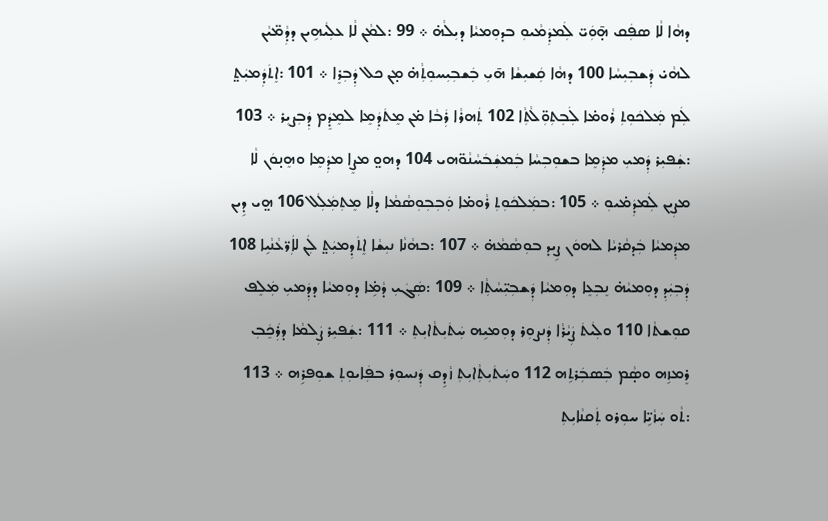ܕܗܵܐ ܠܵܐ ܣܦܲܩ ܗ̣̄ܘܲܝ̈ ܠܲܡܕܲܡܵܝܘܼ ܒܕܘܼܡܝܵܐ ܕܝܼܠܵܗ̇ ܀ 99 :ܠܡܵܢ ܠܵܐ ܥܠܲܝܗܹܝܢ ܕܕܼܵܡ̈ܝܵܢ ܠܗܵܝ̇ ܕܲܫܒܼܝܼܚܵܐ 100 ܕܗܵܐ ܩܲܫܝܼܫܵܐ ܗ̄ܝܼ ܒܲܫܒܼܝܼܚܘܼܬܼܵܗ̇ ܡ̣ܢ ܟܠ ܕܲܒܼܪܸܐ ܀ 101 :ܐܸܬܿܕܲܡܝܲܬ̤ ܠܲܡ ܡܲܠܟܿܘܼܬܼ ܪܵܘܡ̇ܐ ܠܲܒܼܬܼܘܼ̈ܠܵܬܼܵܐ 102 ܬܲܗܪܵܐ ܪܲܒܵܐ ܡ̇ܢ ܡܸܬܿܕܲܡܸܐ ܠܡܸܕܸܿܡ ܕܲܒܼܨܝܼܪ ܀ 103 :ܫܲܦܝܼܪ ܕܲܡܝܼ ܡܕܲܡܸܐ ܒܫܘܼܒܼܚܵܐ ܒܲܡܫܲܒܿܚܵܢܵܘ̈ܗܝ 104 ܕܗܘ̤ ܡܨܸܐ ܡܕܲܡܸܐ ܘܗܸܢ̣ܘܿܢ ܠܵܐ ܡܨܼܝܢ ܠܲܡܕܲܡ̇ܝܘܼ ܀ 105 :ܒܡܲܠܟܿܘܼܬܼ ܪܵܘܡ̇ܐ ܘܲܒܼܒܼܘܼܣܵܡܵܐ ܕܠܵܐ ܡܸܬܼܡܲܠܲܠ 106 ܗ̤ܝ ܕܹܝܢ ܡܕܲܡܝܵܐ ܒܲܕܩܵܪܝܵܐ ܠܗܘܿܢ ܨܹܝܕ ܒܘܼܣܵܡܵܗ̇ ܀ 107 :ܒܗܵܢܵܐ ܢܝܼܫܵܐ ܐܸܬܿܕܼܡܝܲܬ̤ ܠܲܢ ܠܐܲܪ̈ܥܵܢܵܝܹܐ 108 ܕܲܒܼܝܲܕܼ ܕܘܼܡܝܵܗ̇ ܢܸܒܼܥܸܐ ܕܘܼܡܝܵܐ ܕܲܫܒܼܝܼ̈ܚܵܬܼܵܐ ܀ 109 :ܣܲܓܿܝܼ ܕܵܡܹ̇ܐ ܕܘܼܡܝܵܐ ܕܕܲܡܝܼ ܡܲܠܸܦ ܩܘܼܫܬܵܐ 110 ܘܠܲܝܬܿ ܨܲܝܵܪܵܐ ܕܲܢܨܘܼܪ ܕܘܼܡܝܹܗ ܚܲܬܿܝܼܬܵܐܝܼܬܼ ܀ 111 :ܫܲܦܝܼܪ ܨܲܠܡܵܐ ܕܪܲܟܸܿܒܼ ܪܸܡܙܹܗ ܘܣ̣ܵܡ ܒܲܣܒܲܪܬܹܗ 112 ܘܚܲܬܿܝܼܬܼܵܐܝܼܬܼ ܙܵܕܹܩ ܕܲܢܚܘܼܪ ܒܦܲܐܝܘܼܬܼ ܫܘܼܦܪܹܗ ܀ 113 :ܬܵܘ ܚܲܙܵܝܹ̈ܐ ܚܘܼܪܘ ܬܲܩܢܵܐܝܼܬܼ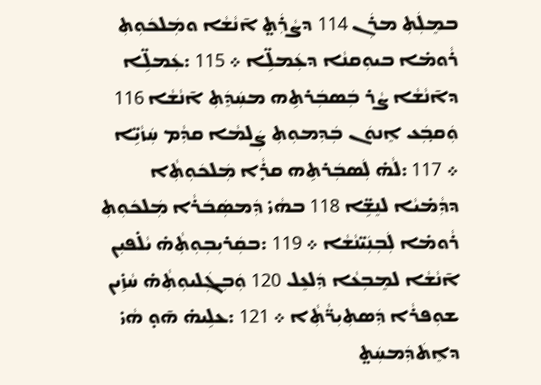ܒܡܸܠܲܬܼ ܡܪܲܢ 114 ܕܨܵܪܲܬ̤ ܐ̄ܢܵܫܵܐ ܘܡܲܠܟܿܘܼܬܼ ܪܵܘܡ̇ܐ ܒܝܘܼܩܢܵܐ ܕܥܲܡܠܹ̈ܐ ܀ 115 :ܥܲܡܠܹ̈ܐ ܕܐ̄ܢܵܫܵܐ ܨܵܪ ܒܲܣܒܲܪܬܹܗ ܡܚܲܕܸܿܬܼ ܐ̄ܢܵܫܵܐ 116 ܘܲܩܒ݂ܲܥ ܐܸܢܘܿܢ ܒܲܕܼܡܘܼܬܼ ܨܲܠܡܵܐ ܩܕܼܵܡ ܚܲܙܵܝܹ̈ܐ ܀ 117 :ܠܵܗ̇ ܠܲܣܒܲܪܬܹܗ ܩܪ̣ܵܐ ܡܲܠܟܿܘܼܬܼܵܐ ܕܕܼܵܡ̇ܝܵܐ ܠܢܸܫܹ̈ܐ 118 ܒܗܵܝ̇ ܕܲܡܣܲܒܿܪܵܐ ܡܲܠܟܿܘܼܬܼ ܪܵܘܡ̇ܐ ܠܲܒܼܢܲܝ̈ܢܵܫܵܐ ܀ 119 :ܒܩܲܪܝܼܒܼܘܼܬܼܵܗ̇ ܝܵܠ̇ܦܝܼܢ ܐ̄ܢܵܫܵܐ ܠܡܸܒܼܥܵܐ ܕܲܠܥܸܠ 120 ܘܲܒܼܓܲܠܝܘܼܬܼܵܗ̇ ܚܵܙܹ̇ܝܢ ܫܘܼܦܪܵܐ ܕܲܣܬܼܝܼܪ̈ܵܬܼܵܐ ܀ 121 :ܥܠܹܝܗ̇ ܗ̄ܘ̣ ܗܵܝ̇ ܕܐܸܬܿܕܲܡܚܲܬ̤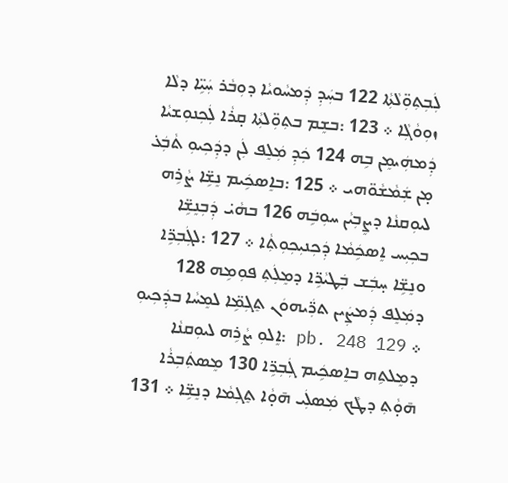ܠܲܒܼܬܼܘܼ̈ܠܵܬܼܵܐ 122 ܒܚܲܕܼ ܕܲܡܚܵܘܝܵܐ ܕܘܼܒܵܪ ܚܲܝܹ̈ܐ ܕܠܵܐ ܙܘܼܘܵܓܼܵܐ ܀ 123 :ܒܫܸܡ ܒܬܼܘܼ̈ܠܬܼܵܐ ܩ̣ܪܵܐ ܠܲܟܼܢܘܼܫܝܵܐ ܕܲܡܗܲܝܡܸܢ ܒܹܗ 124 ܟܲܕܼ ܡܲܠܸܦ ܠܲܢ ܕܕܲܟܼܝܘܼ ܬܵܒܲܥ̇ ܡ̣ܢ ܫܲܡܵܫܵܘ̈ܗܝ ܀ 125 :ܒܐܸܣܟܹܿܝܡ ܢܸܫܹ̈ܐ ܨܵܪܹܗ ܠܝܘܼܩܢܵܐ ܕܨܸܒܼܝܵܢ ܚܘܼܒܹܿܗ 126 ܒܗܵܝ̇ ܕܲܒܼܢܸܫܹ̈ܐ ܒܟܼܝܼܚ ܐܸܣܟܹܿܡܵܐ ܕܲܟܼܢܝܼܟܼܘܼܬܼܵܐ ܀ 127 :ܠܓܲܒܼܪܹ̈ܐ ܘܢܸܫܹ̈ܐ ܚ̣ܒܲܫ ܒܲܛܝܵܪܹ̈ܐ ܕܡܸܠܲܬܼ ܦܘܼܡܹܗ 128 ܕܡܲܠܸܦ ܕܲܡܨܲܝܢ ܬܪ̈ܲܝܗܘܿܢ ܬܸܓܼܡܹ̈ܐ ܠܡܸܚܵܐ ܒܕܲܟܼܝܘܼ ܀ pb. 248 129 :ܐܸܠܘܼ ܨܵܪܹܗ ܠܝܘܼܩܢܵܐ ܕܡܸܠܬܹܗ ܒܐܸܣܟܹܿܝܡ ܓܲܒܼܪܹ̈ܐ 130 ܡܸܣܬܲܒܼܪܵܐ ܗ̄ܘ̣ܵܬܼ ܕܛܵܟ ܡܲܣܠܲܝ ܗ̄ܘ̣ܵܐ ܬܸܓܼܡܵܐ ܕܢܸܫܹ̈ܐ ܀ 131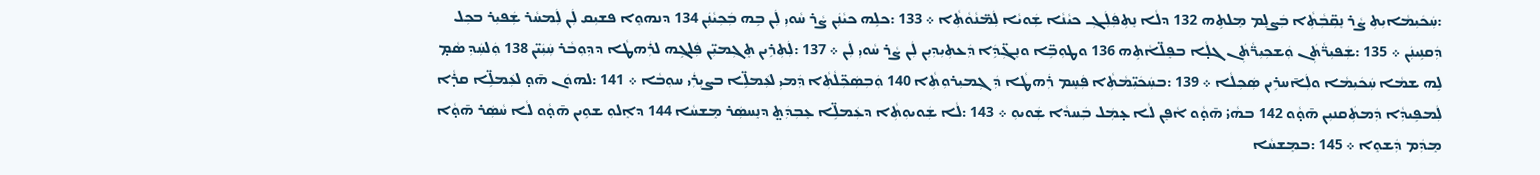:ܚܲܟܿܝܼܡܵܐܝܼܬܼ ܨܵܪ ܢܸܩܼ̈ܒܼܵܬܼܵܐ ܒܲܨܠܸܡ ܡܸܠܬܹܗ 132 ܕܠܵܐ ܢܸܬܼܦܲܠܲܓܼ ܟܝܵܢܵܐ ܫܲܘܝܵܐ ܠܲܡ̈ܢܵܘܵܬܼܵܐ ܀ 133 :ܟܠܹܗ ܟܝܵܢܲܢ ܨܵܪ ܚܵܘܝܼ ܠܲܢ ܒܹܗ ܒܲܟܼܝܵܢܲܢ 134 ܕܢܗܘܸܐ ܦܫܝܼܩ ܠܲܢ ܠܲܡܚܵܪ ܫܲܦܝܼܪ ܒܟܼܠ ܕܲܩܢܹܝܢܲܢ ܀ 135 :ܫܲܦܝܼܪ̈ܵܬܲܢ ܘܲܫܟܼܝܼܪ̈ܵܬܲܢ ܓܠ̣ܵܐ ܒܦܸܠ̈ܐܵܬܹܗ 136 ܘܛܘܼܒܹ̈ܐ ܘܢܸܓܼ̈ܕܹܿܐ ܕܲܥܬܼܝܼܕܼܝܼܢ ܠܲܢ ܨܵܪ ܚܵܘܝܼ ܠܲܢ ܀ 137 :ܠܲܬܼܪܹܝܢ ܬܸܓܼܡܝܼ̈ܢ ܦܲܠܓܹܗ ܠܪܲܗܛܵܐ ܕܕܼܘܼܒܵܪ ܚܲܝܲܝ̈ܢ 138 ܘܲܠܚܲܕܼ ܣܵܡ̣ ܠܹܗ ܫܡܵܐ ܚܲܟܿܝܼܡܵܐ ܘܠܲܐ̄ܚܪܹܝܢ ܣܲܟܼܠܵܐ ܀ 139 :ܒܚܲܟܿܝܼ̈ܡܵܬܼܵܐ ܦܲܚܸܡ ܪܲܗܛܵܐ ܕܲܓܼܡܝܼܪܘܼܬܼܵܐ 140 ܘܲܒܼܣܲܟܼ̈ܠܵܬܼܵܐ ܕܲܡܝܼ ܠܥܲܡܠܹ̈ܐ ܒܨܝܼܪܲܝ ܚܘܼܒܵܐ ܀ 141 :ܠܗܘܿܢ ܗ̄ܘ̣ ܠܥܲܡܠܹ̈ܐ ܩܪ̣ܵܐ ܠܲܡܦܹܝܕܼܵܐ ܕܲܡܬܲܩܢܝܼܢ ܗ̄ܘ̣ܵܘ 142 ܒܗܵܝ̇ ܗ̄ܘ̣ܵܘ ܐܵܦܸܢ ܠܵܐ ܥ̣ܡܲܠ ܒܲܚܕܵܐ ܫܲܘܝܘܼ ܀ 143 :ܠܵܐ ܫܲܘܝܘܼܬܼܵܐ ܕܥܲܡܠܹ̈ܐ ܥܸܒܼܕܲܬ̤ ܕܢܸܚܣܲܪ ܡܸܫܚܵܐ 144 ܕܐܸܠܘܼ ܫܘܹܝܢ ܗ̄ܘ̣ܵܘ ܠܵܐ ܚܵܣܲܪ ܗ̄ܘ̣ܵܐ ܡܸܕܲܡ ܕܲܫܘܸܐ ܀ 145 :ܒܡܸܫܚܵܐ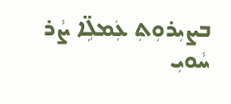ܒܨܝܼܪܘܼܬܼ ܥܲܡܠܹ̈ܐ ܨܵܪ ܚܵܘܝܼ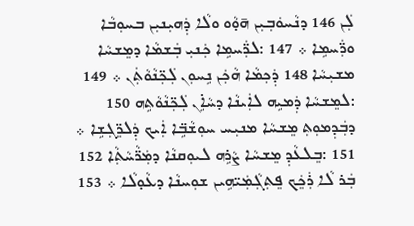ܠܲܢ 146 ܕܢܵܚܘܿܒܼܝܼܢ ܗ̄ܘ̣ܵܘ ܘܠܵܐ ܕܲܗܝܼܢܝܼܢ ܒܚܘܼܒܵܐ ܘܪ̈ܲܚܡܹܐ ܀ 147 :ܠܪ̈ܲܚܡܹܐ ܟܲܢܝܼ ܒܲܫܡܵܐ ܕܡܸܫܚܵܐ ܡܫܝܼܚܵܐ 148 ܕܲܟܼܡܵܐ ܗܵܟܲܢ ܢܹܚܘܼܢ ܠܲܟܼ̈ܢܵܘܵܬܲܢ ܀ 149 :ܠܡܸܫܚܵܐ ܕܲܡܝܹܗ ܠܐܲܝܢܵܐ ܕܚܵܐܹ̇ܢ ܠܲܟܼ̈ܢܵܘܵܬܹܗ 150 ܕܒܲܕܼܡܘܼܬܼ ܡܸܫܚܵܐ ܡܢܝܼܚ ܚܘܼܫܵܒܹ̈ܐ ܐܲܝܟ ܕܲܠܪܸ̈ܓܼܫܹܐ ܀ 151 :ܒܸܠܥܵܕܼ ܡܸܫܚܵܐ ܨܵܪܹܗ ܠܝܘܼܩܢܵܐ ܕܡܲܪ̈ܵܚܵܬܼܵܐ 152 ܒܲܪ ܠܵܐ ܪܲܟܸܿܟ ܦܸܬܼܓܼܵܡܲܝ̈ܗܹܝܢ ܫܘܼܚܢܵܐ ܕܥܵܘ̣ܠܵܐ ܀ 153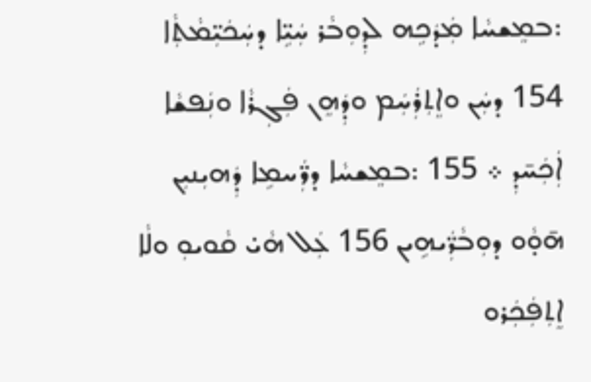:ܒܡܸܫܚܵܐ ܡܲܕܿܟܹܗ ܠܕܼܘܼܒܵܪ ܚܲܝܹ̈ܐ ܕܚܲܟܿܝܼ̈ܡܵܬܼܵܐ 154 ܕܚܲܢ ܘܐܸܬܼܪܲܚܲܡ ܘܕܲܗܸܢ ܦܲܓܼܪܵܐ ܘܢܲܦܫܵܐ ܐܲܟܲܚ̄ܕܼ ܀ 155 :ܒܡܸܫܚܵܐ ܕܪ̈ܲܚܡܹܐ ܕܲܗܝܼܢܝܼܢ ܗ̄ܘ̣ܵܘ ܕܘܼܒܵܪ̈ܲܝܗܹܝܢ 156 ܥܲܠ ܗܵܝ̇ ܩܵܘܝܘܼ ܘܠܵܐ ܐܸܬܼܦܲܟܲܪܘ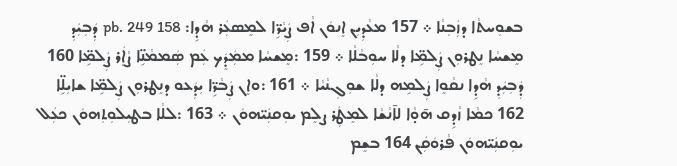ܒܫܘܼܚܬܵܐ ܕܙܲܒܼܢܵܐ ܀ 157 ܡܥܵܕܼܝܼܢ ܐܸܢܘܿܢ ܐܵܦ ܨܲܝܵܪܹ̈ܐ ܠܡܸܣܥܲܪ ܗܵܕܹܐ: pb. 249 158 ܕܲܒܼܝܲܕܼ ܡܸܫܚܵܐ ܢܸܛܪܘܼܢ ܨܲܠܡܹ̈ܐ ܕܠܵܐ ܚܘܼܒܵܠܵܐ ܀ 159 :ܡܸܫܚܵܐ ܡܡܲܕܸܿܟ ܥܲܡ ܣܲܡܡܵܢܹ̈ܐ ܨܵܐܲܪ ܨܲܠܡܹ̈ܐ 160 ܕܲܒܼܝܲܕܼ ܗܵܕܹܐ ܢܩܵܘܸܐ ܨܲܠܡܹܗ ܕܠܵܐ ܫܘܼܓܼܢܵܝܵܐ ܀ 161 :ܘܐܸܢ ܨܲܒܵܪܹ̈ܐ ܝܼܕܲܥܘ ܕܢܸܛܪܘܼܢ ܨܲܠܡܹ̈ܐ ܫܐܝܼܠܹ̈ܐ 162 ܟܡܵܐ ܙܵܕܹܩ ܗ̄ܘ̣ܵܐ ܠܐ̄ܢܵܫܵܐ ܠܡܸܛܲܪ ܨܠܸܡ ܝܘܼܩܢܲܝ̈ܗܘܿܢ ܀ 163 :ܠܠܵܐ ܒܛܝܼܠܘܼܬܼܗܘܿܢ ܟܥܲܠ ܝܘܼܩܢܲܝ̈ܗܘܿܢ ܦܵܪܘܿܩܲܢ 164 ܒܫܸܡ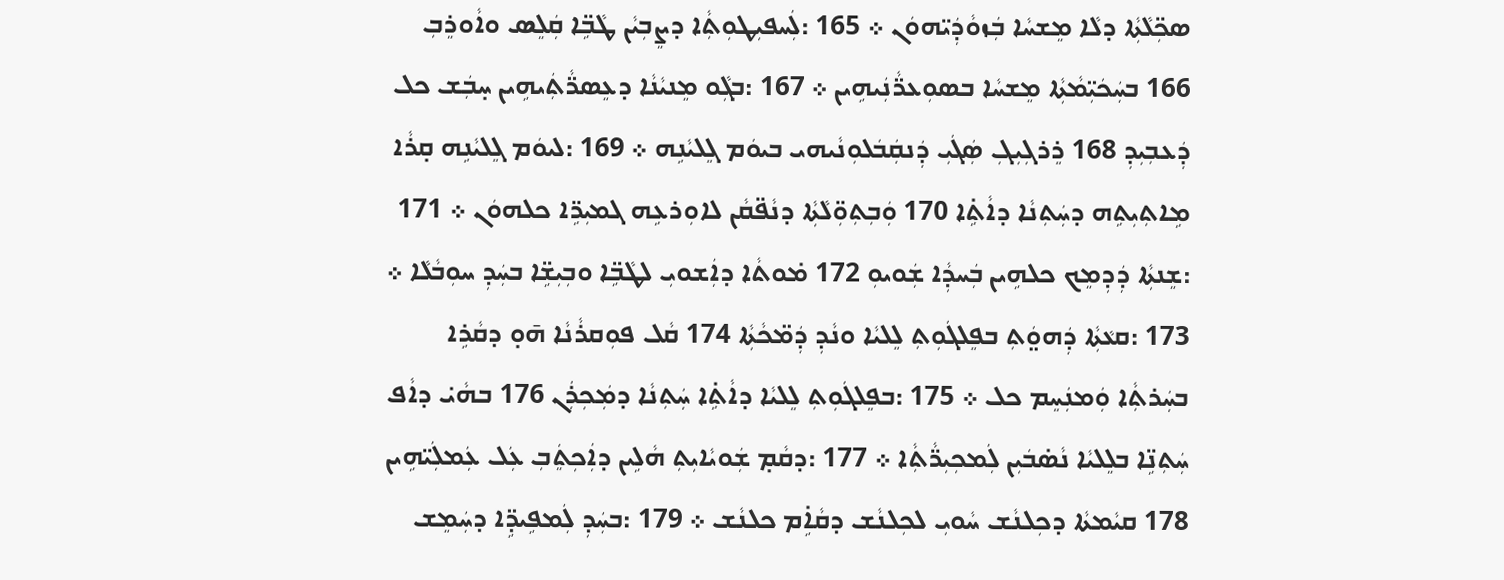ܣܟܼ̈ܠܵܬܼܵܐ ܕܠܵܐ ܡܸܫܚܵܐ ܒܲܙܘܵܕܲܝ̈ܗܘܿܢ ܀ 165 :ܠܲܚܦܝܼܛܘܼܬܼܵܐ ܕܨܸܒܼܝܵܢ ܛܵܒܹ̈ܐ ܩܲܠܸܣ ܘܐܵܘܪܸܒܼ 166 ܒܚܲܟܿܝܼ̈ܡܵܬܼܵܐ ܡܸܫܚܵܐ ܒܣܘܼܥܪ̈ܵܢܲܝܗܹܝܢ ܀ 167 :ܒܓܼܵܘ ܡܸܢܝܵܢܵܐ ܕܥܸܣܪ̈ܵܬܲܝܗܹܝܢ ܚ̣ܒܲܫ ܟܠ ܕܲܥܒܼܝܼܕܼ 168 ܪܸܪܓܼܝܼܓܼ ܣܲܓܿܝܼ ܕܲܢܩܲܒܿܠܘܼܢܵܝܗܝ ܒܝܘܿܡ ܓܸܠܝܵܢܹܗ ܀ 169 :ܠܝܘܿܡ ܓܸܠܝܵܢܹܗ ܩ̣ܪܵܐ ܡܹܐܬܼܝܼܬܹܗ ܕܚܲܬܼܢܵܐ ܕܐܵܬܹ̇ܐ 170 ܘܲܒܼܬܼܘܼ̈ܠܵܬܼܵܐ ܕܢܵܦ̈ܩܵܢ ܠܐܘܼܪܥܹܗ ܓܡܝܼܪܹ̈ܐ ܟܠܗܘܿܢ ܀ 171 :ܫܸܢܬܼܵܐ ܕܲܕܼܡܸܟ ܟܠܗܹܝܢ ܒܲܚܕܼܵܐ ܫܲܘܝܘܼ 172 ܡ̇ܘܬܵܐ ܕܐܲܫܘܝܼ ܠܛܵܒܹ̈ܐ ܘܒܼܝܼܫܹ̈ܐ ܒܚܲܕܼ ܚܘܼܒܵܠܵܐ ܀ 173 :ܩܥܵܬܼܵܐ ܕܲܗܘ̤ܿܬܼ ܒܦܸܠܓܿܘܼܬܼ ܠܸܠܝܵܐ ܘܢܵܕܼ ܕܲܡ̈ܟܵܬܼܵܐ 174 ܩܵܠ ܦܘܼܩܪܵܢܵܐ ܗ̄ܘ̣ ܕܩܵܪܹܐ ܒܚܲܪܬܼܵܐ ܘܲܡܢܲܚܸܡ ܟܠ ܀ 175 :ܒܦܸܠܓܿܘܼܬܼ ܠܸܠܝܵܐ ܕܐܵܬܹ̇ܐ ܚܲܬܼܢܵܐ ܕܡܲܟܼܪܲܢ 176 ܒܗܵܝ̇ ܕܐܵܦ ܚܲܬܼܢܹ̈ܐ ܒܠܸܠܝܵܐ ܢܵܣ̇ܒܿܝܼܢ ܠܲܡܟܼܝܼܪ̈ܵܬܼܵܐ ܀ 177 :ܕܩܵܡ̣ ܫܲܘܝܵܐܝܼܬܼ ܗܵܠܹܝܢ ܕܐܲܟܼܬܸܿܒܼ ܥܲܠ ܥܲܡܠܲܝ̈ܗܹܝܢ 178 ܩܝܵܡܬܵܐ ܕܟܼܠܢܵܫ ܚܵܘܝܼ ܠܟܼܠܢܵܫ ܕܩܵܐܹ̇ܡ ܟܠܢܵܫ ܀ 179 :ܒܚܲܕܼ ܠܲܡܦܹܝܕܹ̈ܐ ܕܚܲܡܸܫ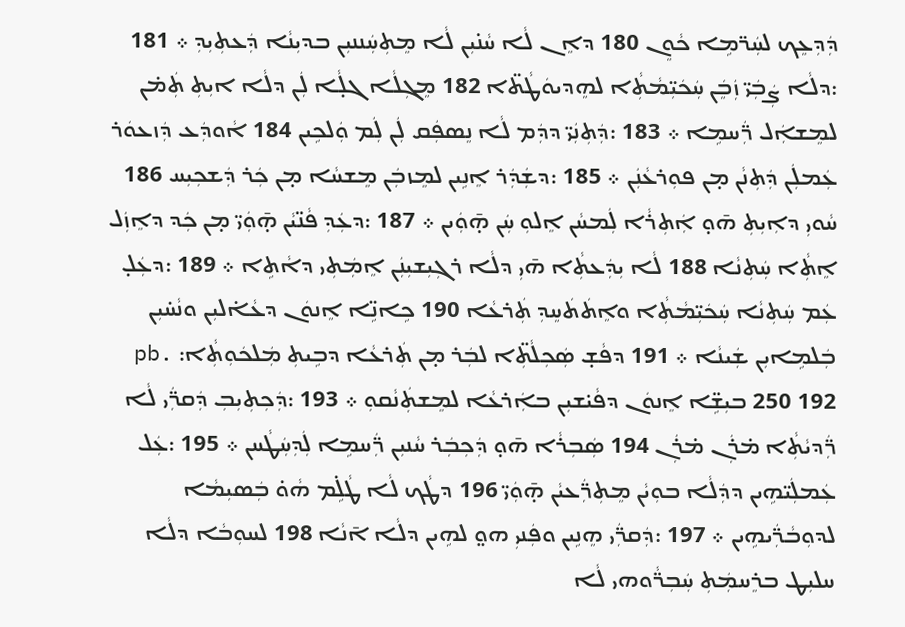ܕܲܕܼܥܸܟ ܠܚܲܪ̈ܡܹܐ ܟܵܘܸܢ 180 ܕܐܸܢ ܠܵܐ ܚܵܢ̇ܝܼܢ ܠܵܐ ܡܸܬܼܚܲܢܢܝܼܢ ܒܕܝܼܢܵܐ ܕܲܥܬܼܝܼܕܼ ܀ 181 :ܕܠܵܐ ܨܲܒܲܝ̈ ܙܲܒܸܿܢ ܚܲܟܿܝܼ̈ܡܵܬܼܵܐ ܠܗܸܕܝܘܿܛܵܬ̈ܐ 182 ܡܸܓܼܠܵܐ ܓܠ̣ܵܐ ܠܲܢ ܕܠܵܐ ܐܝܼܬܼ ܬܲܡ̇ܢ ܠܡܸܫܐܲܠ ܪ̈ܲܚܡܹܐ ܀ 183 :ܕܲܬܼܢܲܝ̈ ܕܕܲܡ ܠܵܐ ܢܸܣܦܲܩ ܠܲܢ ܠܲܡ ܘܲܠܟܹܝܢ 184 ܐܵܘܕܲܥ ܕܲܙܥܘܿܪ ܥܲܡܠܲܢ ܕܲܬܼܢܵܢ ܡ̣ܢ ܦܘܼܪܥܵܢܲܢ ܀ 185 :ܕܫܲܕܲܪ ܐܸܢܹܝܢ ܠܡܸܙܒܲܢ ܡܸܫܚܵܐ ܡ̣ܢ ܟܲܪ ܕܲܫܟܼܝܼܚ 186 ܚܵܘܝܼ ܕܐܼܝܼܬܼ ܗ̄ܘ̣ ܐܲܬܼܪܵܐ ܠܲܡܚܵܢ ܐܸܠܘܼ ܚܲܢ ܗ̣̄ܘܲܝܢ ܀ 187 :ܕܥܲܕܼ ܦܵܢ̈ܝܵܢ ܗ̣̄ܘܲܝ̈ ܡ̣ܢ ܟܲܕ ܕܐܸܙܲܠ ܐܸܬܼܵܐ ܚܲܬܼܢܵܐ 188 ܠܵܐ ܝܼܕܲܥܬܼܵܐ ܗ̄ܝܼ ܕܠܵܐ ܪܓܼܝܼܫܝܼܢܲܢ ܐܸܡܲܬܼܝ ܕܐܵܬܹܐ ܀ 189 :ܕܥܲܠ̣ ܥܲܡ ܚܲܬܼܢܵܐ ܚܲܟܿܝܼ̈ܡܵܬܼܵܐ ܘܐܸܬܿܬܿܚܸܕܼ ܬܲܪܥܵܐ 190 ܟܹܐܢܹ̈ܐ ܐܸܢܘܿܢ ܕܥܵܐ̇ܠܝܼܢ ܘܢܵܚ̇ܝܼܢ ܒܲܠܡܹܐܝܼܢ ܫܲܝܢܵܐ ܀ 191 ܕܦܵܫ̣ ܣܲܟܼܠܵܬܼ̈ܐ ܠܒܲܪ ܡ̣ܢ ܬܲܪܥܵܐ ܕܒܹܝܬܼ ܡܲܠܟܿܘܼܬܼܵܐ: pb. 250 192 ܒܝܼܫܹ̈ܐ ܐܸܢܘܿܢ ܕܦܵܝ̇ܫܝܼܢ ܒܐܲܪܥܵܐ ܠܡܸܫܬܲܢܵܩܘܼ ܀ 193 :ܕܲܟܼܬܼܝܼܒܼ ܕܲܩܪ̈ܲܝ ܠܵܐ ܪ̈ܲܕܝܵܬܼܵܐ ܡ̇ܪܲܢ ܡ̇ܪܲܢ 194 ܣܲܒܼܪܵܐ ܗ̄ܘ̣ ܕܲܟܼܒܲܪ ܚܵܢܝܼܢ ܪ̈ܲܚܡܹܐ ܠܲܕܼܚܲܛܵܚܢ ܀ 195 :ܥܲܠ ܥܲܡܠܲܝ̈ܗܹܝܢ ܕܕܲܠܵܐ ܒܘܼܝܵܢ ܡܸܬܼܪ̈ܲܥܝܵܢ ܗ̣̄ܘܲܝ̈ 196 ܕܛܵܟ ܠܵܐ ܛܵܠܹ̇ܡ ܗܵܘ̇ ܒܲܣܝܼܡܵܐ ܠܕܘܼܒܵܪ̈ܲܝܗܹܝܢ ܀ 197 :ܕܲܩܪ̈ܲܝ ܗܸܢܹܝܢ ܘܦܲܢܝܼ ܗܘ̤ ܠܗܹܝܢ ܕܠܵܐ ܐ̄ܢܵܐ 198 ܠܚܘܼܒܵܐ ܕܠܵܐ ܚܠܝܼܛ ܒܪܸܚܡܲܬܼ ܚܲܒܼܪ̈ܵܘܗܝ ܠܵܐ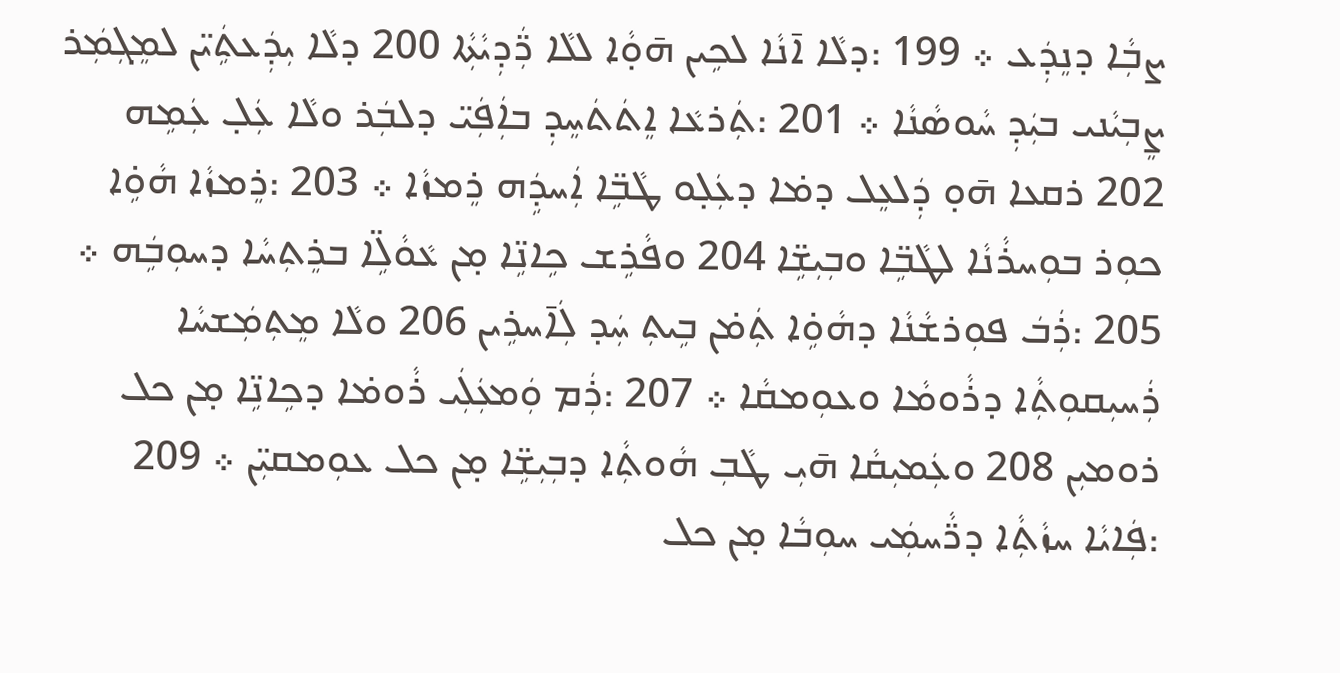ܨܒܼܵܐ ܕܢܸܕܲܥ ܀ 199 :ܕܠܵܐ ܐ̄ܢܵܐ ܠܟܹܝܢ ܗ̄ܘ̣ܵܐ ܠܠܵܐ ܪ̈ܲܕܼܝܵܬܼܵܐ 200 ܕܠܵܐ ܝܼܕܲܥܬܹܿܝ̈ܢ ܠܡܸܓܼܡܲܪ ܨܸܒܼܝܵܢܝ ܒܝܲܕܼ ܚܵܘܣܵܢܵܐ ܀ 201 :ܬܲܪܥܵܐ ܐܸܬܿܬܿܚܸܕܼ ܒܐܲܦܲܝ̈ ܕܠܒܲܪ ܘܠܵܐ ܥܲܠ̣ ܥܲܡܹܗ 202 ܪܩܥܐ ܗ̄ܘ̣ ܕܲܠܥܸܠ ܕܡ̇ܐ ܕܥܲܠ̣ܘ ܛܵܒܹ̈ܐ ܐܲܚܕܹܿܗ ܪܸܡܙܵܐ ܀ 203 :ܪܸܡܙܵܐ ܗܵܘܹ̇ܐ ܟܘܼܪ ܒܘܼܚܪܵܢܵܐ ܠܛܵܒܹ̈ܐ ܘܒܼܝܼܫܹ̈ܐ 204 ܘܦܵܪܹܫ ܟܹܐܢܹ̈ܐ ܡ̣ܢ ܥܵܘܵܠܹ̈ܐ ܒܪܸܬܼܚܵܐ ܕܚܘܼܒܹܿܗ ܀ 205 :ܪܲܒܿ ܦܘܼܪܫܵܢܵܐ ܕܗܵܘܹ̇ܐ ܬܲܡ̇ܢ ܒܹܝܬܼ ܚܲܕ ܠܲܐ̄ܚܪܹܝܢ 206 ܘܠܵܐ ܡܸܬܼܡܲܫܚܵܐ ܪܲܚܝܼܩܘܼܬܼܵܐ ܕܪܵܘܡܵܐ ܘܥܘܼܡܩܵܐ ܀ 207 :ܪܲܡ ܘܲܡܥܲܠܲܝ ܪܵܘܡ̇ܐ ܕܟܹܐܢܹ̈ܐ ܡ̣ܢ ܟܠ ܪܘܡܝܼܢ 208 ܘܥܲܡܝܼܩܵܐ ܗ̄ܝܼ ܛܵܒܼ ܗܵܘܬܼܵܐ ܕܒܼܝܼܫܹ̈ܐ ܡ̣ܢ ܟܠ ܥܘܼܡܩܝܼ̈ܢ ܀ 209 :ܦܲܐܝܵܐ ܚܙܵܬܼܵܐ ܕܪ̈ܵܚܡܲܝ ܚܘܼܒܵܐ ܡ̣ܢ ܟܠ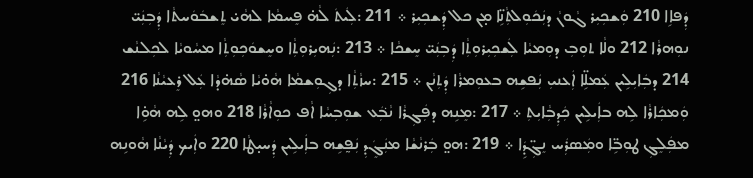ܕܲܦܐܹܐ 210 ܘܲܫܟܼܝܼܪ ܓܵܘܢܵ ܕܢܲܟܿܘܼܠܬܼܵܢܹ̈ܐ ܡ̣ܢ ܟܠ ܕܲܫܟܼܝܼܪ ܀ 211 :ܠܲܝܬܿ ܠܵܗ̇ ܦܸܚܡܵܐ ܠܗܵܝ̇ ܬܸܫܒܿܘܿܚܬܵܐ ܕܲܒܼܢܲܝ̈ ܢܘܼܗܪܵܐ 212 ܘܠܵܐ ܬܘܼܒܼ ܕܘܼܡܝܵܐ ܠܲܫܟܼܝܼܪܘܼܬܼܵܐ ܕܲܒܼܢܲܝ̈ ܚܸܫܟܵܐ ܀ 213 :ܢܲܗܝܼܪܘܼܬܼܵܐ ܘܚܸܫܘܿܟܼܘܼܬܼܵܐ ܡܚܵܘܝܵܐ ܠܟܼܠܢܵܫ 214 ܕܒܲܐܝܼܠܹܝܢ ܥܲܡܠܹ̈ܐ ܐܲܥܢܝܼ ܢܲܦܫܹܗ ܒܥܘܼܡܪܵܐ ܕܲܬܼܢܵܢ ܀ 215 :ܚܙܵܬܼܵܐ ܕܓܼܘܼܫܡܵܐ ܗܵܘ̇ܝܵܐ ܣܵܗ̇ܕܵܐ ܥܲܠ ܪܸܥܝܵܢܵܐ 216 ܘܲܡܟܲܐܪܵܐ ܠܹܗ ܒܐܲܝܠܹܝܢ ܟܲܕܼܒܼܵܐܝܼܬܼ ܀ 217 :ܡܸܢܹܗ ܕܦܲܓܼܪܵܐ ܢܵܒܲ݁ܥ ܫܘܼܒܼܚܵܐ ܐܵܦ ܟܘܼܐܵܪܵܐ 218 ܘܗܘ̤ ܠܹܗ ܗܵܘܹ̇ܐ ܡܦܲܠܸܓܼ ܛܘܼܒܹ̈ܐ ܘܡܲܣܪܲܚ ܢܸܓܼ̈ܕܹܿܐ ܀ 219 :ܗܘ̤ ܒܲܪܢܵܫܵܐ ܡܢܲܓܸܿܕܼ ܢܲܦ̰ܫܹܗ ܒܐܲܝܠܹܝܢ ܕܲܚܝ̣ܛܵܐ 220 ܘܐܲܝܟ ܕܲܝܵܢܵܐ ܗܵܘܢܹܗ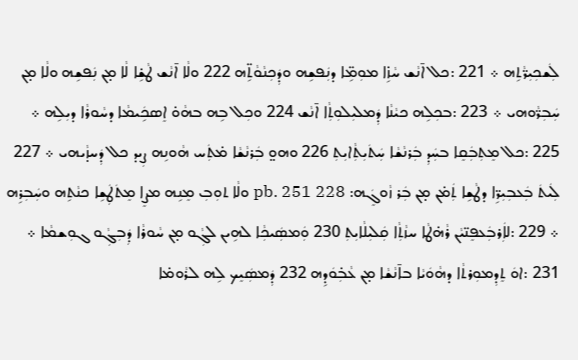ܠܲܫܟܼܝܼܪ̈ܵܬܹܗ ܀ 221 :ܟܠ ܐ̄ܢܵܫ ܚܵܙܹ̇ܐ ܡܘܼܡܹ̈ܐ ܕܢܲܦܫܹܗ ܘܕܲܟܼܢܵܘܵܬܹ̈ܗ 222 ܘܠܵܐ ܐ̄ܢܵܫ ܛܵܫܹ̇ܐ ܠܵܐ ܡ̣ܢ ܢܲܦܫܹܗ ܘܠܵܐ ܡ̣ܢ ܚܲܒܼܪ̈ܵܘܗܝ ܀ 223 :ܒܟܼܠܹܗ ܟܝܵܢܵܐ ܕܲܡܠܝܼܠܘܼܬܼܵܐ ܐ̄ܢܵܫ 224 ܘܟܼܠ ܒܹܗ ܒܗܵܘ̇ ܐܸܣܟܹܿܝܡܵܐ ܕܚܵܘܪܵܐ ܕܝܼܠܹܗ ܀ 225 :ܟܠ ܡܸܬܼܒܲܩܸܐ ܒܚܲܕܼ ܒܲܪܢܵܫܵܐ ܚܲܬܿܝܼܬܼܵܐܝܼܬܼ 226 ܘܗܘ̤ ܒܲܪܢܵܫܵܐ ܡ̇ܬܲܚ ܗܵܘܢܹܗ ܨܼܝܕ ܟܠ ܕܲܚܙ̣ܵܝܗܝ ܀ 227 ܠܲܝܬܿ ܒܲܥܒܼܝܼܪܹ̈ܐ ܕܛܵܫܹܐ ܬܲܡ̇ܢ ܡ̣ܢ ܒܲܪ ܙܵܘܓܸܿܗ: pb. 251 228 ܘܠܵܐ ܬܘܼܒܼ ܡܸܢܹܗ ܡܨܸܐ ܡܸܬܿܛܲܫܹܐ ܟܢܵܬܹܗ ܘܚܲܒܼܪܹܗ ܀ 229 :ܠܐܲܪܒܲܥܦܸܢ̈ܝܵܢ ܪܵܗ̇ܛܵܐ ܚܙܵܬܼܵܐ ܩܲܠܝܼܠܵܐܝܼܬܼ 230 ܘܲܡܣܲܝܟܼܵܐ ܠܗܹܝܢ ܠܓܼܵܘ ܡ̣ܢ ܚܵܘܪܵܐ ܕܲܒܼܓܼܵܘ ܓܘܼܫܡܵܐ ܀ 231 :ܐܘܿ ܬܸܕܼܡܘܼܪܬܵܐ ܕܗܵܘܿܝܵܐ ܒܐ̄ܢܵܫܵܐ ܡ̣ܢ ܥܵܒܼ̇ܘܿܕܹܗ 232 ܕܲܡܣܲܝܸܟ ܠܹܗ ܠܪܵܘܡ̇ܐ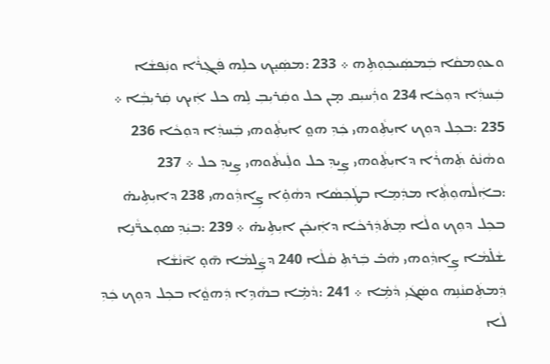ܘܥܘܼܡܩܵܐ ܒܲܡܣܲܝܟܼܘܼܬܹܗ ܀ 233 :ܡܣܲܝܸܟ ܟܠܹܗ ܦܲܓܼܪܵܐ ܘܢܲܦܫܵܐ ܒܲܚܕܼܵܐ ܕܘܼܟܵܐ 234 ܘܪܲܚܝܼܩ ܡ̣ܢ ܟܠ ܘܩܲܪܝܼܒܼ ܠܹܗ ܟܠ ܐܲܝܟ ܩܲܪܝܼܒܼܵܐ ܀ 235 :ܒܟܼܠ ܕܘܼܟ ܐܝܼܬܼܵܘܗܝ ܟܲܕܼ ܗܘ̤ ܐܝܼܬܼܵܘܗܝ ܒܲܚܕܼܵܐ ܕܘܼܟܵܐ 236 ܘܗܵܢܵܘ̇ ܬܲܗܪܵܐ ܕܐܝܼܬܼܵܘܗܝ ܨܼܝܕܼ ܟܠ ܘܠܲܝܬܵܘܗܝ ܨܹܝܕܼ ܟܠ ܀ 237 :ܒܐܲܠܵܗܘܼܬܼܵܐ ܡܕܲܡܸܐ ܒܛܲܟܼܣܵܐ ܕܗܵܘܹ̇ܐ ܨܹܐܕܼܵܘܗܝ 238 ܕܐܝܼܬܹܝܗ̇ ܒܟܼܠ ܕܘܼܟ ܘܠܵܐ ܡܸܬܿܕܲܪܟܵܐ ܕܐܲܝܟܲܢ ܐܝܼܬܹܝܗ̇ ܀ 239 :ܒܝܲܕܼ ܣܘܼܥܪ̈ܵܢܹܐ ܫܵܠ̇ܡܵܐ ܨܹܐܕܼܵܘܗܝ ܗܵܒ̇ ܒܲܪܬܼ ܩܵܠܵܐ 240 ܕܨܲܠܡܵܐ ܗ̄ܘ̣ ܐ̄ܢܵܫܵܐ ܕܲܡܬܲܩܢܵܢܹܗ ܘܣܲܓܿܝܼ ܕܵܡܹ̇ܐ ܀ 241 :ܕܵܡܹ̇ܐ ܒܗܵܕܹܐ ܕܲܗܘ̤ܵܐ ܒܟܼܠ ܕܘܼܟ ܟܲܕܼ ܠܵܐ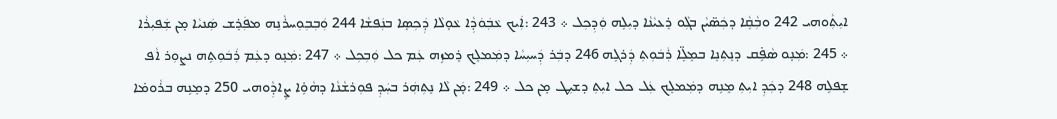ܐܝܼܬܼܵܘܗܝ 242 ܘܒܼܵܩܹܵܐ ܕܟܲܣ̈ܝܵܢ ܒܓܼܵܘ ܪܸܥܝܵܢܵܐ ܕܝܼܠܹܗ ܘܲܕܼܟܼܠ ܀ 243 :ܐܲܝܟ ܥܵܒܲܘܿܕܼܵܐ ܥܵܘ̣ܠܵܐ ܕܲܟܼܣܸܐ ܒܢܲܦܫܵܐ 244 ܘܲܒܼܒܼܘܼܚܪܵܢܹܗ ܡܦܲܪܸܫ ܣܲܢܝܵܐ ܡ̣ܢ ܫܲܦܝܼܪܵܐ ܀ 245 :ܡܲܢ̣ܘ ܣܵܦܹ̇ܩ ܕܢܸܬܼܢܸܐ ܒܡܸܠܹ̈ܐ ܪܲܒܿܘܼܬܼ ܕܲܪܓܹܗ 246 ܕܒܲܪ ܕܲܚܝܼܚܵܐ ܕܡܲܡܠܸܟ ܪܸܡܙܹܗ ܥܲܡ ܟܠ ܘܲܒܼܟܼܠ ܀ 247 :ܡܲܢ̣ܘ ܕܥܲܡ ܪܲܒܿܘܼܬܹܗ ܢܨܘܼܪ ܐܵܦ ܫܸܦܠܹܗ 248 ܕܟܲܕܼ ܐܝܼܬܼ ܡܸܢܹܗ ܕܡܲܡܠܸܟ ܥܲܠ ܟܠ ܐܝܼܬܼ ܕܫܝܼܛ ܡ̣ܢ ܟܠ ܀ 249 :ܡ̣ܿܢ ܠܵܐ ܢܸܬܼܗܲܪ ܒܚܲܕܼ ܦܘܼܪܫܵܢܵܐ ܕܗܵܘܹ̇ܐ ܨܹܐܕܼܵܘܗܝ 250 ܕܡܸܢܹܗ ܒܪܵܘܡ̇ܐ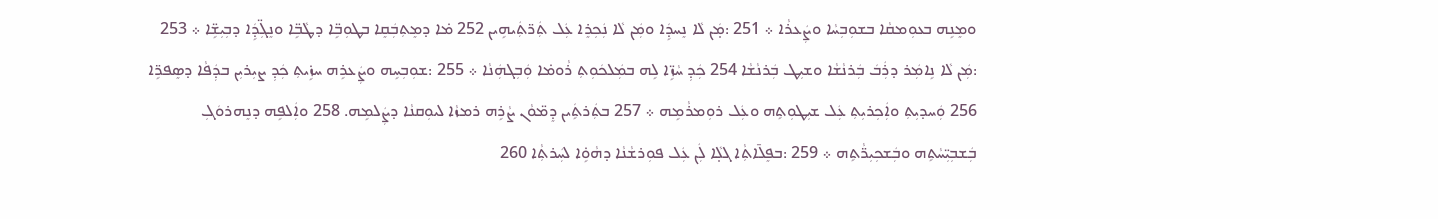ܘܡܸܢܹܗ ܒܥܘܼܡܩܵܐ ܒܫܘܼܒܼܚܵܐ ܘܨܲܥܪܵܐ ܀ 251 :ܡ̣ܿܢ ܠܵܐ ܢܸܚܕܹܿܐ ܘܡܲܢ ܠܵܐ ܢܲܟܼܪܸܐ ܥܲܠ ܬܲܪ̈ܬܲܝܗܹܝܢ 252 ܡ̇ܐ ܕܡܸܬܼܒܲܩܸܐ ܒܛܘܼܒܹ̈ܐ ܕܛܵܒܹ̈ܐ ܘܢܸܓܼ̈ܕܹܿܐ ܕܒܼܝܼܫܹ̈ܐ ܀ 253 :ܡܲܢ ܠܵܐ ܢܹܐܡܲܪ ܕܪܲܒܿ ܒܲܪܢܵܫܵܐ ܘܫܝܼܛ ܒܲܪܢܵܫܵܐ 254 ܟܲܕܼ ܚܵܙܹ̈ܐ ܠܹܗ ܒܡܲܠܟܿܘܼܬܼ ܪܵܘܡ̇ܐ ܘܲܒܼܓܗܲܢܵܐ ܀ 255 :ܫܘܼܒܼܚܹܗ ܘܨܲܥܪܹܗ ܚܙܹ̇ܝܬܼ ܟܲܕܼ ܨܝܼܪܝܼܢ ܒܕܲܦܵܐ ܕܣܸܦܪܹ̈ܐ 256 ܘܲܚܕܝܼܬܼ ܘܐܲܟܼܪܝܼܬܼ ܥܲܠ ܫܝܼܛܘܼܬܹܗ ܘܥܲܠ ܪܘܼܡܪܵܡܹܗ ܀ 257 ܒܬܲܪܬܹܿܝܢ ܕܸܡ̈ܘܵܢ ܨܵܪܹܗ ܪܡܙܵܐ ܠܝܘܼܩܢܵܐ ܕܨܲܠܡܹܗ. 258 ܘܐܲܠܦܹܗ ܕܢܸܗܪܘܿܓܼ ܒܲܫܒܼܝܼ̈ܚܵܬܹܗ ܘܒܲܫܟܼܝܼܪ̈ܵܬܹܗ ܀ 259 :ܒܦܸܠ̄ܐܬܼܵܐ ܓܠ̣ܵܐ ܠܲܢ ܥܲܠ ܦܘܼܪܫܵܢܵܐ ܕܗܵܘܹ̇ܐ ܠܚܲܪܬܼܵܐ 260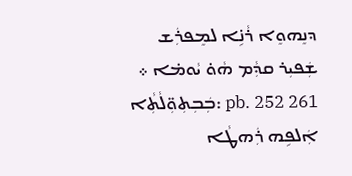ܕܢܸܗܘܸܐ ܪܵܢܹ̇ܐ ܠܡܸܦܪܲܫ ܫܲܦܝܼܪ ܩܕܼܵܡ ܗܵܘ̇ ܝܵܘܡ̇ܐ ܀ pb. 252 261 :ܒܲܒܼܬܼܘܼ̈ܠܵܬܼܵܐ ܐܲܠܦܹܗ ܪܲܗܛܵܐ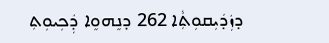ܕܙܲܕܿܝܼܩܘܼܬܼܵܐ 262 ܕܢܸܗܘܸܐ ܕܲܟܼܝܘܼܬܼ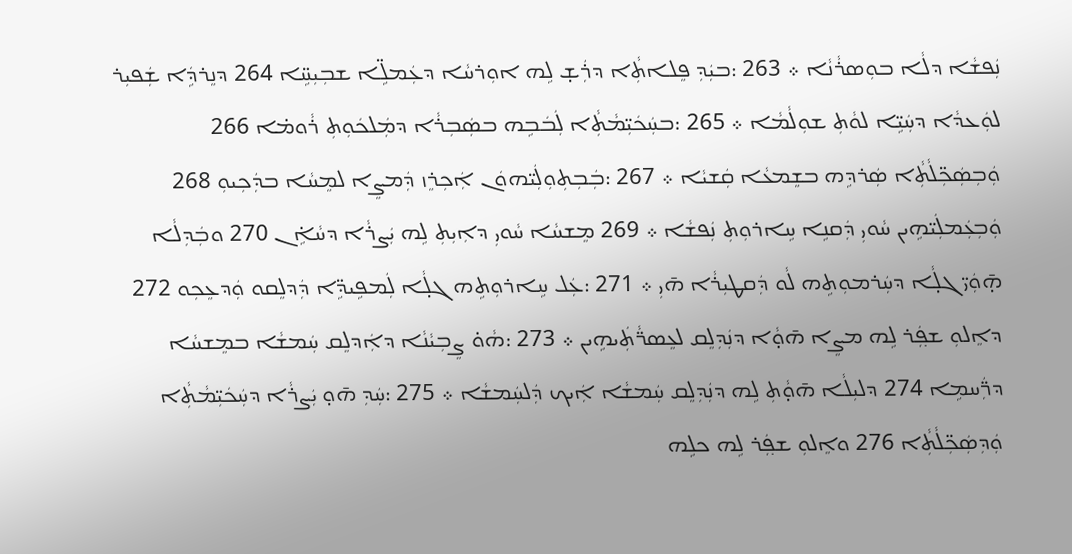ܢܲܦܫܵܐ ܕܠܵܐ ܒܘܼܣܪܵܢܵܐ ܀ 263 :ܒܝܲܕܼ ܦܸܠܐܬܼܵܐ ܕܪܲܫ̣ ܠܹܗ ܐܘܼܪܚܵܐ ܕܥܲܡܠܹ̈ܐ ܫܒܼܝܼܚܹ̈ܐ 264 ܕܢܸܪܕܹܿܐ ܫܲܦܝܼܪ ܠܘܲܥܕܵܐ ܕܚܲܝܹ̈ܐ ܠܘܵܬܼ ܫܘܼܠܵܡܵܐ ܀ 265 :ܒܚܲܟܿܝܼ̈ܡܵܬܼܵܐ ܠܲܒܿܒܹܗ ܒܣܲܒܼܪܵܐ ܕܡܲܠܟܿܘܼܬܼ ܪܵܘܡ̇ܐ 266 ܘܲܒܼܣܲܟܼ̈ܠܵܬܼܵܐ ܣܲܪܕܹܗ ܒܫܸܡܥܵܐ ܩܲܫܝܵܐ ܀ 267 :ܒܲܒܼܬܼܘܼܠܲܝ̈ܗܘܿܢ ܐܲܟܼܪܸܙ ܕܲܡܨܸܐ ܠܡܸܚܵܐ ܒܕܲܟܼܝܘܼ 268 ܘܲܒܼܥܲܡܠܲܝ̈ܗܹܝܢ ܚܵܘܝܼ ܕܲܩܢܹܐ ܚܹܐܪܘܼܬܼ ܢܲܦܫܵܐ ܀ 269 ܡܸܫܚܵܐ ܚܵܘܝܼ ܕܐܼܝܼܬܼ ܠܹܗ ܝܲܨܪܵܐ ܕܚܵܐܹ̇ܢ 270 ܘܒܲܕܼܠܵܐ ܗ̣̄ܘܲܝ̈ ܓܠ̣ܵܐ ܕܚܲܪܡܘܼܬܹܗ ܠܵܘ ܕܲܩܛܝܼܪܵܐ ܗ̄ܝܼ ܀ 271 :ܥܲܠ ܚܹܐܪܘܼܬܹܗ ܓܠ̣ܵܐ ܠܲܡܦܹܝܕܹ̈ܐ ܕܲܕܠܸܩܘ ܘܲܕܥܸܟܼܘ 272 ܕܐܸܠܘܼ ܫܦ݂ܲܪ ܠܹܗ ܡܨܸܐ ܗ̄ܘ̣ܵܐ ܕܢܲܕܼܠܸܩ ܠܥܸܣܪ̈ܵܬܲܝܗܹܝܢ ܀ 273 :ܗܵܘ̇ ܨܸܒܼܝܵܢܵܐ ܕܐܲܕܠܸܩ ܚܲܡܫܵܐ ܒܡܸܫܚܵܐ ܕܪ̈ܲܚܡܹܐ 274 ܕܠܝܼܠܵܐ ܗ̄ܘ̣ܵܬܼ ܠܹܗ ܕܢܲܕܼܠܸܩ ܚܲܡܫܵܐ ܐܲܝܟ ܕܲܠܚܲܡܫܵܐ ܀ 275 :ܚܲܕܼ ܗ̄ܘ̣ ܝܲܨܪܵܐ ܕܚܲܟܿܝܼ̈ܡܵܬܼܵܐ ܘܲܕܼܣܲܟܼ̈ܠܵܬܼܵܐ 276 ܘܐܸܠܘܼ ܫܦ݂ܲܪ ܠܹܗ ܟܠܹܗ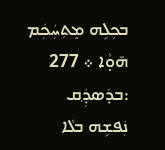ܒܟܼܠܹܗ ܡܸܬܼܚܲܟܲܡ ܗ̄ܘ̣ܵܐ ܀ 277 :ܒܕܿܣܕ݂ܲܩ ܢܲܦܫܹܗ ܒܠܵܐ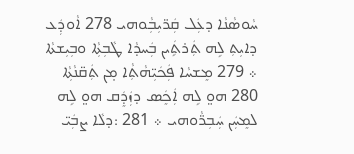ܚܵܘܣܵܢܵܐ ܕܥܲܠ ܩܲܪ̈ܝܼܒܼܵܘܗܝ 278 ܐܵܘܕܲܥ ܕܐܝܼܬܼ ܠܹܗ ܬܲܪܬܹܿܝܢ ܒܲܚܕܵܐ ܛܵܒܼܬܼܵܐ ܘܒܼܝܼܫܬܵܐ ܀ 279 ܡܸܫܚܵܐ ܦܲܟܿܝܼ̈ܗܵܬܼܵܐ ܡ̣ܢ ܬܲܩ̈ܢܵܬܼܵܐ 280 ܗܘ̤ ܠܹܗ ܐܲܟܸܿܣ ܕܙܲܕܸܿܩ ܗܘ̤ ܠܹܗ ܠܡܸܚܲܢ ܚܲܒܼܪ̈ܵܘܗܝ ܀ 281 :ܕܠܵܐ ܨܒܲܝ̈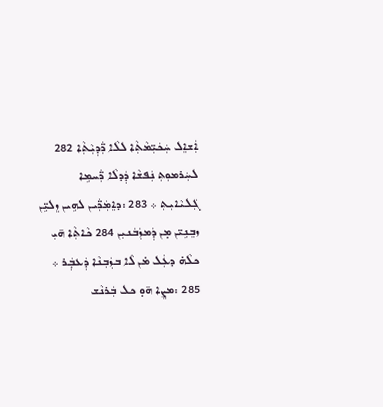ܐܲܫܐܸܠ ܚܲܟܿܝܼ̈ܡܵܬܼܵܐ ܠܠܵܐ ܪ̈ܲܕܼܝܼܵܬܼܵܐ 282 ܠܚܲܪܡܘܼܬܼ ܢܲܦܫܵܐ ܕܲܕܠܵܐ ܪ̈ܲܚܡܹܐ ܓܲܠܝܵܐܝܼܬܼ ܀ 283 :ܕܐܸܡܲܪ̈ܲܝܢ ܠܗܹܝܢ ܙܸܠܝܹ̈ܢ ܙܒܸܢܹܝ̈ܢ ܡ̣ܢ ܕܲܡܙܲܒܿܢܝܼܢ 284 ܟܵܐܬܼܵܐ ܗ̄ܝܼ ܟܠܵܗ̇ ܕܥܲܠ ܡ̇ܢ ܠܵܐ ܒܙܲܒܼܢܵܐ ܕܲܥܒ݂ܲܪ ܀ 285 :ܡܨܸܐ ܗ̄ܘ̣ ܟܠ ܒܲܪܢܵܫ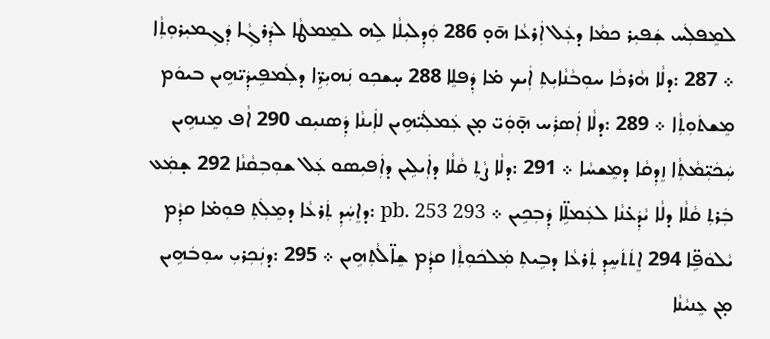ܠܡܸܦܠܲܚ ܫܲܦܝܼܪ ܟܡܵܐ ܕܥܲܠ ܐܲܪܥܵܐ ܗ̄ܘ̣ 286 ܘܲܕܼܠܝܼܠܵܐ ܠܹܗ ܠܡܸܡܛܵܐ ܠܕܲܪܓܼܵܐ ܕܲܓܼܡܝܼܪܘܼܬܼܵܐ ܀ 287 :ܕܠܵܐ ܗܵܪܟܵܐ ܚܘܼܒܵܢܵܐܝܼܬܼ ܐܲܝܟ ܡ̇ܐ ܕܲܦܠܸܐ 288 ܚ̣ܫܟܼܘ ܢܲܗܝܼܪܹ̈ܐ ܕܠܲܡܦܹܝܕܲܝ̈ܗܹܝܢ ܒܝܘܿܡ ܡܸܫܬܿܘܼܬܼܵܐ ܀ 289 :ܕܠܵܐ ܐܲܣܪܲܚ ܗ̣̄ܘܲܝ̈ ܡ̣ܢ ܥܲܡܠܲܝ̈ܗܹܝܢ ܠܐܲܝܢܵܐ ܕܲܣܢܝܼܩ 290 ܐܵܦ ܡܸܢܗܹܝܢ ܚܲܟܿܝܼ̈ܡܵܬܼܵܐ ܙܸܕܼܩܵܐ ܕܡܸܫܚܵܐ ܀ 291 :ܕܠܵܐ ܨܵܬܼ ܩܵܠܵܐ ܕܐܲܝܠܹܝܢ ܕܐܲܦܝܼܣܘ ܥܲܠ ܫܘܼܒܼܩܵܢܵܐ 292 ܫ̣ܡܲܥ ܒܲܪܬܼ ܩܵܠܵܐ ܕܠܵܐ ܝܵܕܲܥ̇ܢܵܐ ܠܥܲܡܠܹ̈ܐ ܕܲܒܼܟܹܝܢ ܀ pb. 253 293 :ܕܐܸܚܲܕܼ ܬܲܪܥܵܐ ܕܡܸܠܲܬܼ ܦܘܼܡ̇ܐ ܩܕܼܵܡ ܝܵܠܘܿܦܹ̈ܐ 294 ܐܸܬܿܬܿܚܸܕܼ ܬܲܪܥܵܐ ܕܒܹܝܬܼ ܡܲܠܟܿܘܼܬܼܵܐ ܩܕܼܵܡ ܫܸܐ̈ܠܵܬܼܗܹܝܢ ܀ 295 :ܕܢܲܟܼܪܝܼ ܚܘܼܒܿܗܹܝܢ ܡ̣ܢ ܥܸܢܝܵܢܵܐ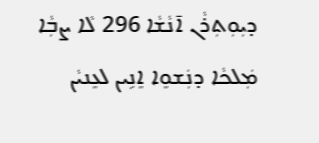ܕܝܼܘܼܬܼܪܵܢ ܐ̄ܢܵܫܵܐ 296 ܠܵܐ ܨܒܼܵܐ ܡܲܠܟܵܐ ܕܢܲܫܘܸܐ ܐܸܢܹܝܢ ܠܥܸܢܝܵܢ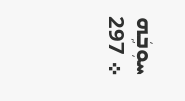ܚܘܼܒܹܿܗ ܀ 297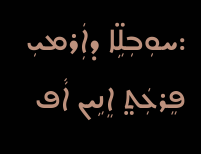:ܚܘܼܒܼܠܹ̈ܐ ܕܐܲܪܡܝܼ ܦܸܪܥܲܬ̤ ܐܸܢܹܝܢ ܐܵܦ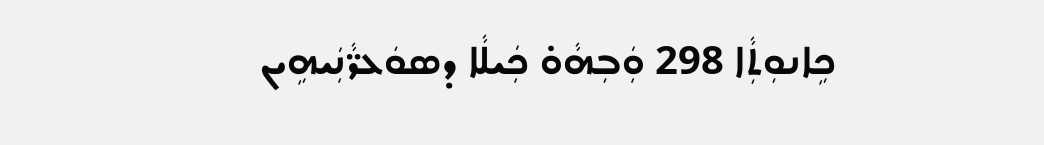ܟܹܐܢܘܼܬܼܵܐ 298 ܘܲܒܼܗܵܘ̇ ܟܲܝܠܵܐ ܕܣܘܿܥܪ̈ܵܢܲܝܗܹܝܢ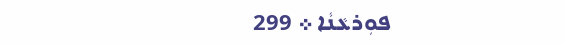ܦܘܼܪܥܵܢܵܐ ܀ 299